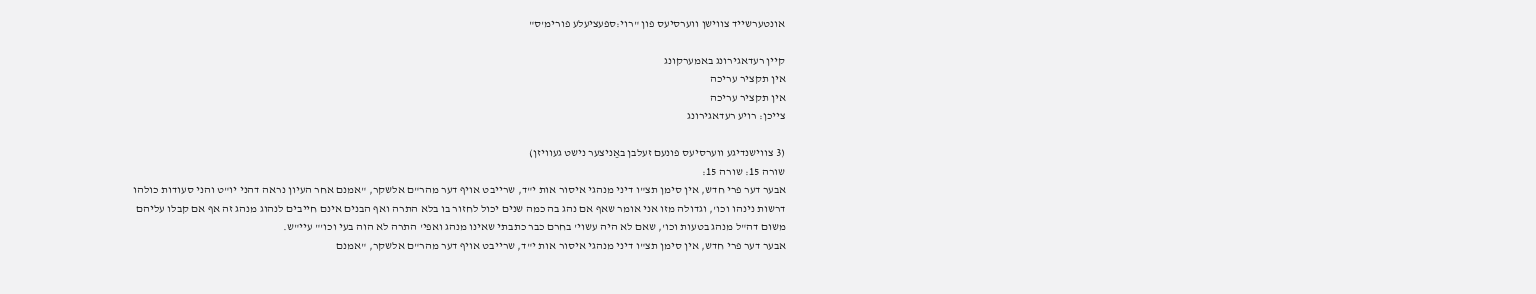אונטערשייד צווישן ווערסיעס פון "רוי:ספעציעלע פורימ'ס"

קיין רעדאגירונג באמערקונג
אין תקציר עריכה
אין תקציר עריכה
צייכן: רויע רעדאגירונג

(3 צווישנדיגע ווערסיעס פונעם זעלבן באַניצער נישט געוויזן)
שורה 15: שורה 15:
אבער דער פרי חדש, אין סימן תצ"ו דיני מנהגי איסור אות י"ד, שרייבט אויף דער מהר"ם אלשקר, "אמנם אחר העיון נראה דהני יו"ט והני סעודות כולהו דרשות נינהו וכו', וגדולה מזו אני אומר שאף אם נהג בה כמה שנים יכול לחזור בו בלא התרה ואף הבנים אינם חייבים לנהוג מנהג זה אף אם קבלו עליהם משום דה"ל מנהג בטעות וכו', שאם לא היה עשוי' בחרם כבר כתבתי שאינו מנהג ואפי' התרה לא הוה בעי וכו'" עיי"ש.
אבער דער פרי חדש, אין סימן תצ"ו דיני מנהגי איסור אות י"ד, שרייבט אויף דער מהר"ם אלשקר, "אמנם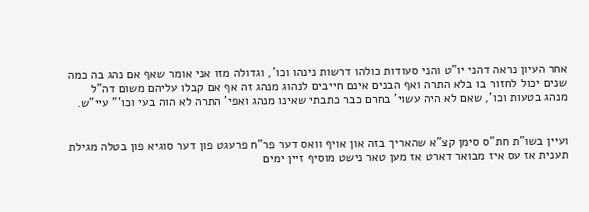אחר העיון נראה דהני יו"ט והני סעודות כולהו דרשות נינהו וכו', וגדולה מזו אני אומר שאף אם נהג בה כמה שנים יכול לחזור בו בלא התרה ואף הבנים אינם חייבים לנהוג מנהג זה אף אם קבלו עליהם משום דה"ל מנהג בטעות וכו', שאם לא היה עשוי' בחרם כבר כתבתי שאינו מנהג ואפי' התרה לא הוה בעי וכו'" עיי"ש.


ועיין בשו"ת חת"ס סימן קצ"א שהאריך בזה און אויף וואס דער פר"ח פרעגט פון דער סוגיא פון בטלה מגילת תענית אז עס איז מבואר דארט אז מען טאר נישט מוסיף זיין ימים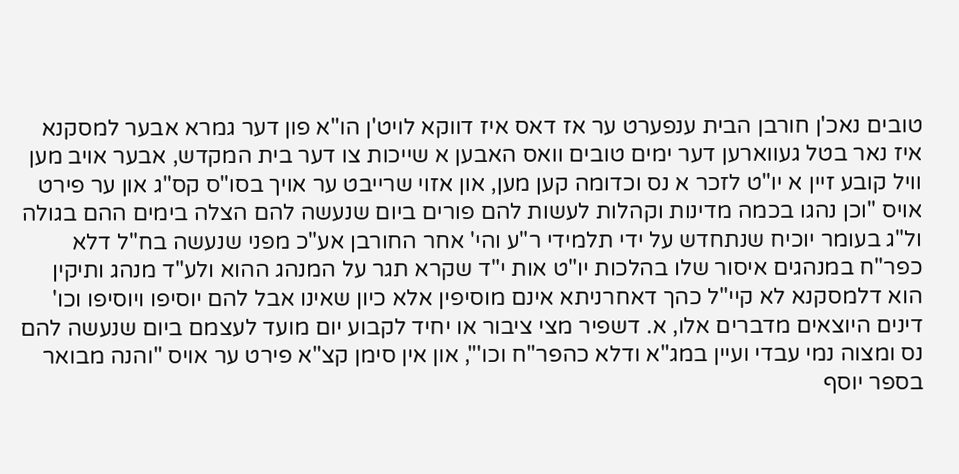טובים נאכ'ן חורבן הבית ענפערט ער אז דאס איז דווקא לויט'ן הו"א פון דער גמרא אבער למסקנא איז נאר בטל געווארען דער ימים טובים וואס האבען א שייכות צו דער בית המקדש, אבער אויב מען וויל קובע זיין א יו"ט לזכר א נס וכדומה קען מען, און אזוי שרייבט ער אויך בסו"ס קס"ג און ער פירט אויס "וכן נהגו בכמה מדינות וקהלות לעשות להם פורים ביום שנעשה להם הצלה בימים ההם בגולה ול"ג בעומר יוכיח שנתחדש על ידי תלמידי ר"ע והי' אחר החורבן אע"כ מפני שנעשה בח"ל דלא כפר"ח במנהגים איסור שלו בהלכות יו"ט אות י"ד שקרא תגר על המנהג ההוא ולע"ד מנהג ותיקין הוא דלמסקנא לא קיי"ל כהך דאחרניתא אינם מוסיפין אלא כיון שאינו אבל להם יוסיפו ויוסיפו וכו' דינים היוצאים מדברים אלו, א. דשפיר מצי ציבור או יחיד לקבוע יום מועד לעצמם ביום שנעשה להם נס ומצוה נמי עבדי ועיין במג"א ודלא כהפר"ח וכו'", און אין סימן קצ"א פירט ער אויס "והנה מבואר בספר יוסף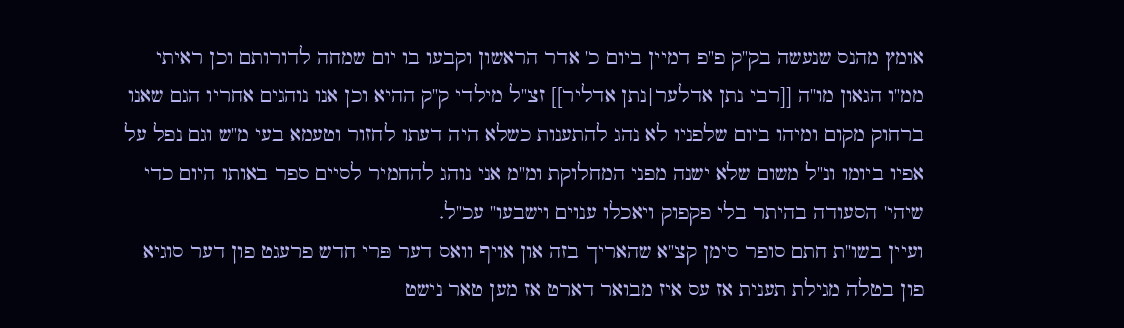אומץ מהנס שנעשה בק"ק פ"פ דמיין ביום כ' אדר הראשון וקבעו בו יום שמחה לדורותם וכן ראיתי ממ"ו הגאון מו"ה [[רבי נתן אדלער|נתן אדליר]] זצ"ל מילדי ק"ק ההיא וכן אנו נוהגים אחריו הגם שאנו ברחוק מקום ומיהו ביום שלפניו לא נהג להתענות כשלא היה דעתו לחזור וטעמא בעי מ"ש וגם נפל על אפיו ביומו ונ"ל משום שלא ישנה מפני המחלוקת ומ"מ אני נוהג להחמיר לסיים ספר באותו היום כדי שיהי' הסעודה בהיתר בלי פקפוק ויאכלו ענוים וישבעו" עכ"ל.
ועיין בשו"ת חתם סופר סימן קצ"א שהאריך בזה און אויף וואס דער פּרי חדש פרעגט פון דער סוגיא פון בטלה מגילת תענית אז עס איז מבואר דארט אז מען טאר נישט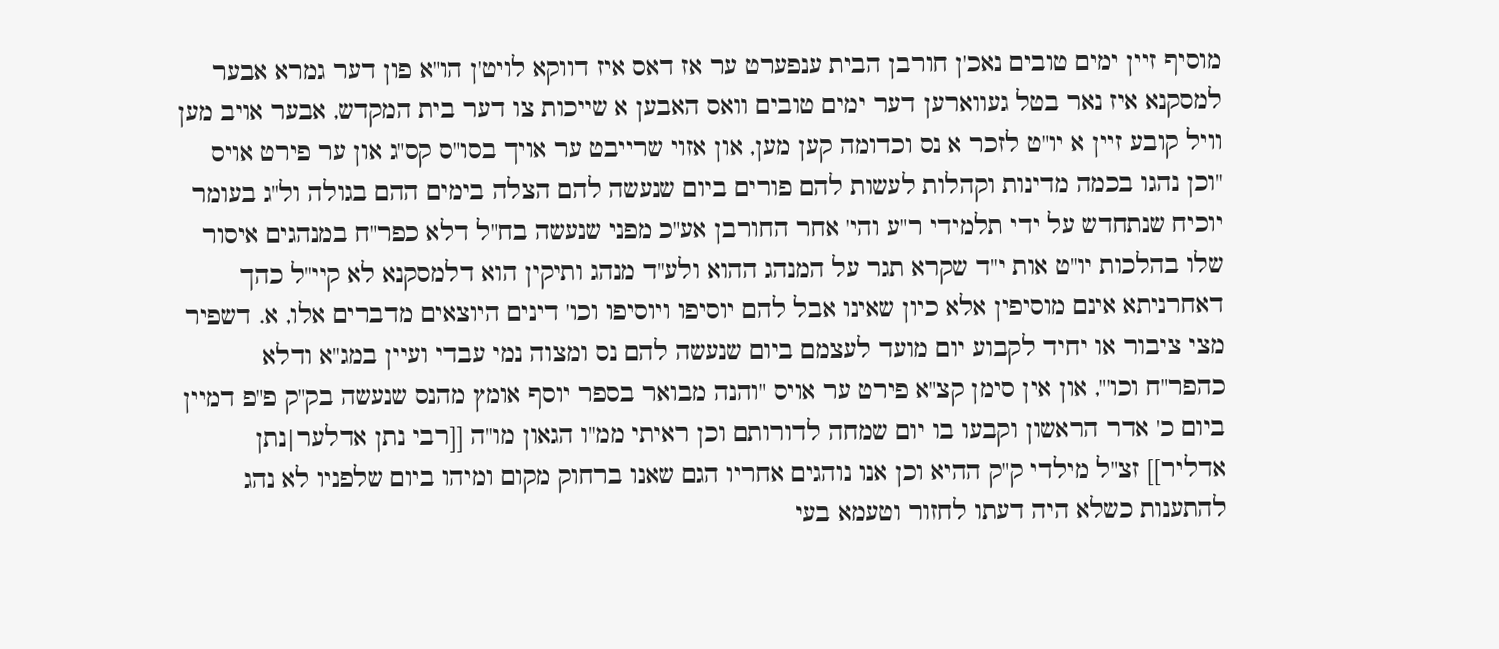מוסיף זיין ימים טובים נאכ'ן חורבן הבית ענפערט ער אז דאס איז דווקא לויט'ן הו"א פון דער גמרא אבער למסקנא איז נאר בטל געווארען דער ימים טובים וואס האבען א שייכות צו דער בית המקדש, אבער אויב מען וויל קובע זיין א יו"ט לזכר א נס וכדומה קען מען, און אזוי שרייבט ער אויך בסו"ס קס"ג און ער פירט אויס "וכן נהגו בכמה מדינות וקהלות לעשות להם פורים ביום שנעשה להם הצלה בימים ההם בגולה ול"ג בעומר יוכיח שנתחדש על ידי תלמידי ר"ע והי' אחר החורבן אע"כ מפני שנעשה בח"ל דלא כפר"ח במנהגים איסור שלו בהלכות יו"ט אות י"ד שקרא תגר על המנהג ההוא ולע"ד מנהג ותיקין הוא דלמסקנא לא קיי"ל כהך דאחרניתא אינם מוסיפין אלא כיון שאינו אבל להם יוסיפו ויוסיפו וכו' דינים היוצאים מדברים אלו, א. דשפיר מצי ציבור או יחיד לקבוע יום מועד לעצמם ביום שנעשה להם נס ומצוה נמי עבדי ועיין במג"א ודלא כהפר"ח וכו'", און אין סימן קצ"א פירט ער אויס "והנה מבואר בספר יוסף אומץ מהנס שנעשה בק"ק פ"פ דמיין ביום כ' אדר הראשון וקבעו בו יום שמחה לדורותם וכן ראיתי ממ"ו הגאון מו"ה [[רבי נתן אדלער|נתן אדליר]] זצ"ל מילדי ק"ק ההיא וכן אנו נוהגים אחריו הגם שאנו ברחוק מקום ומיהו ביום שלפניו לא נהג להתענות כשלא היה דעתו לחזור וטעמא בעי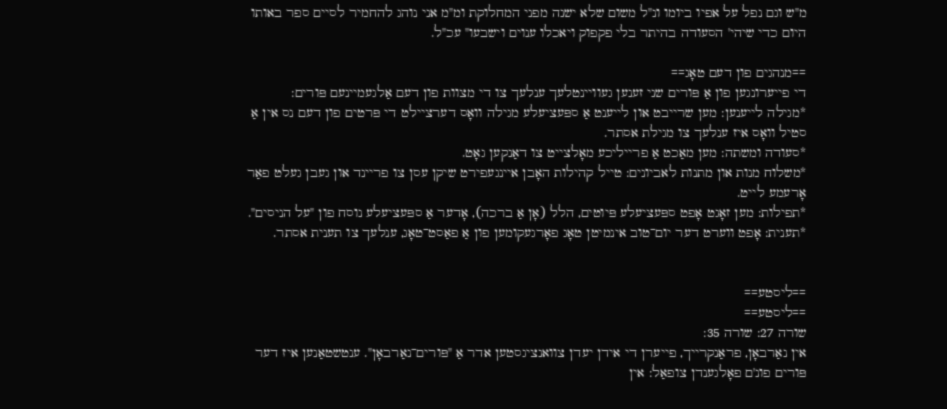מ"ש וגם נפל על אפיו ביומו ונ"ל משום שלא ישנה מפני המחלוקת ומ"מ אני נוהג להחמיר לסיים ספר באותו היום כדי שיהי' הסעודה בהיתר בלי פקפוק ויאכלו ענוים וישבעו" עכ"ל.

==מנהגים פון דעם טאָג==
די פייערונגען פון אַ פּורים שני זענען געוויינטלעך ענלעך צו די מצוות פון דעם אַלגעמיינעם פּורים:
*מגילה לייענען: מען שרייבט און לייענט אַ ספּעציעלע מגילה וואָס דערציילט די פּרטים פון דעם נס אין אַ סטיל וואָס איז ענלעך צו מגילת אסתר.
*סעודה ומשתה: מען מאַכט אַ פרייליכע מאָלצייט צו דאַנקען גאָט.
*משלוח מנות און מתנות לאביונים: טייל קהילות האָבן איינגעפירט שיקן עסן צו פריינד און געבן געלט פאַר אָרעמע לייט.
*תפילות: מען זאָגט אָפט ספּעציעלע פּיוטים, הלל (אָן אַ ברכה), אָדער אַ ספּעציעלע נוסח פון "על הניסים".
*תענית: אָפט ווערט דער יום־טוב אינמיטן טאָג פאָרגעקומען פון אַ פאַסט־טאָג, ענלעך צו תענית אסתר.


==ליסטע==
==ליסטע==
שורה 27: שורה 35:
אין נאַרבאָן, פראַנקרייך, פייערן די אידן יעדן צוואנציגסטען אדר אַ "פּורים־נאַרבאָן". ענטשטאַנען איז דער פּורים פונ'ם פאָלגענדן צופאַל: אין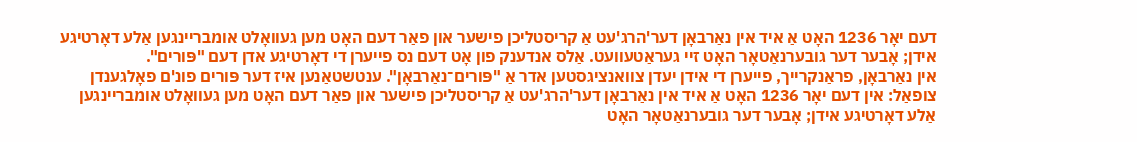דעם יאָר 1236 האָט אַ איד אין נאַרבאָן דער'הרג'עט אַ קריסטליכן פישער און פאַר דעם האָט מען געוואָלט אומבריינגען אַלע דאָרטיגע אידן; אָבער דער גובערנאַטאָר האָט זיי געראַטעוועט. אַלס אנדענק פון אָט דעם נס פייערן די דאָרטיגע אדן דעם "פּורים".
אין נאַרבאָן, פראַנקרייך, פייערן די אידן יעדן צוואנציגסטען אדר אַ "פּורים־נאַרבאָן". ענטשטאַנען איז דער פּורים פונ'ם פאָלגענדן צופאַל: אין דעם יאָר 1236 האָט אַ איד אין נאַרבאָן דער'הרג'עט אַ קריסטליכן פישער און פאַר דעם האָט מען געוואָלט אומבריינגען אַלע דאָרטיגע אידן; אָבער דער גובערנאַטאָר האָט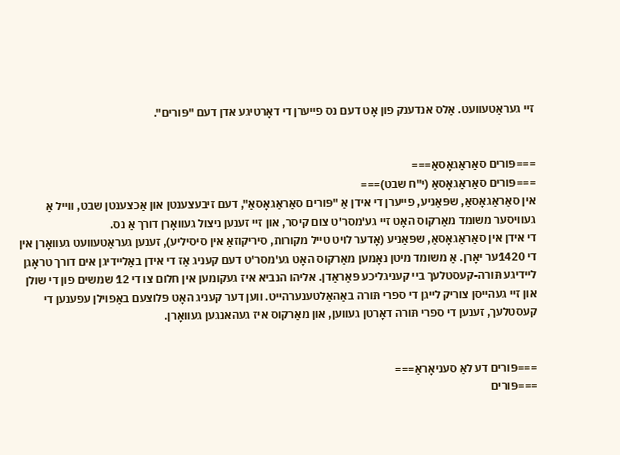זיי געראַטעוועט. אַלס אנדענק פון אָט דעם נס פייערן די דאָרטיגע אדן דעם "פּורים".


===פּורים סאַראַגאָסאַ===
===פּורים סאַראַגאָסאַ (י"ח שבט)===
אין סאַראַגאָסאַ, שפּאַניע, פייערן די אידן אַ "פּורים סאַראַגאָסאַ", דעם זיבעצענטן און אַכצענטן שבט, ווייל אַ געוויסער משומד מאַרקוס האָט זיי גע'מסר'ט צום קיסר, און זיי זענען ניצול געוואָרן דורך אַ נס.
די אידן אין סאַראַגאָסאַ, שפּאַניע (אָדער לויט טייל מקורות, סיריקוזאַ אין סיסיליע), זענען געראַטעוועט געוואָרן אין די 1420ער יאָרן. אַ משומד מיטן נאָמען מאַרקוס האָט גע'מסר'ט דעם קעניג אַז די אידן באַליידיגן אים דורך טראָגן ליידיגע תּורה-קעסטלעך ביי קעניגליכע פּאַראַדן. אליהו הנביא איז געקומען אין חלום צו די 12 שמשים פון די שולן און זיי געהייסן צוריק לייגן די ספרי תּורה באַהאַלטענערהייט. ווען דער קעניג האָט פּלוצעם באַפוילן עפענען די קעסטלעך, זענען די ספרי תּורה דאָרטן געווען, און מאַרקוס איז געהאנגען געוואָרן.


===פּורים דע לאַ סעניאָראַ===
===פּורים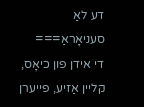דע לאַ סעניאָראַ===
די אידן פון כיאָס, קליין אַזיע, פייערן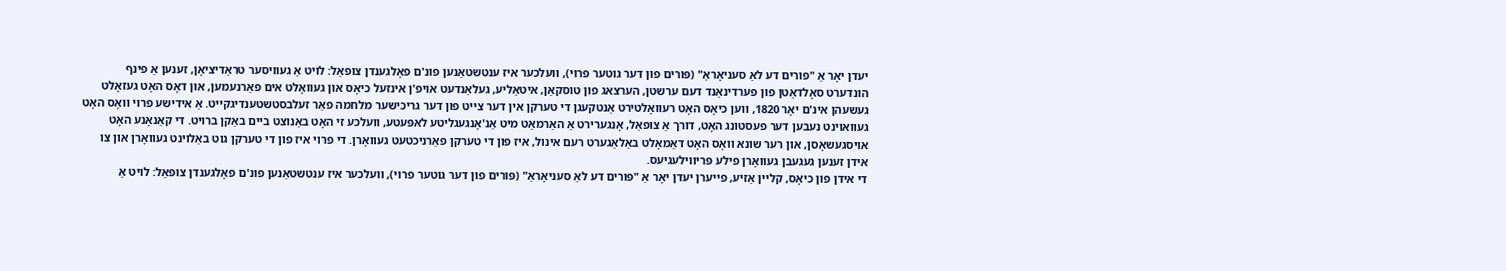יעדן יאָר אַ "פּורים דע לאַ סעניאָראַ" (פּורים פון דער גוטער פרוי), וועלכער איז ענטשטאַנען פונ'ם פאָלגענדן צופאַל: לויט אַ געוויסער טראַדיציאָן, זענען אַ פינף הונדערט סאָלדאַטן פון פערדינאַנד דעם ערשטן, הערצאג פון טוסקאַן, איטאַליע, געלאַנדעט אויפ'ן אינזעל כיאָס און געוואָלט אים פאַרנעמען, און דאָס האָט געזאָלט געשעהן אינ'ם יאָר 1820, ווען כיאָס האָט רעוואָלטירט אַנטקעגן די טערקן אין דער צייט פון דער גריכישער מלחמה פאַר זעלבסטשטענדיגקייט. אַ אידישע פרוי וואָס האָט געוואוינט נעבען דער פעסטונג האָט, דורך אַ צופאַל, אָנגערירט אַ האַרמאַט מיט אַנ'אָנגעגליטע לאפּעטע, וועלכע זי האָט באַנוצט ביים באַקן ברויט. די קאַנאָנע האָט אויסגעשאָסן, און רער שונא וואָס האָט דאַמאָלט באַלאַגערט רעם אינול, איז פון די טערקן פאַרניכטעט געוואָרן. די פרוי איז פון די טערקן גוט באַלוינט געוואָרן און צו אידן זענען געגעבן געוואָרן פילע פּריווילעגיעס.
די אידן פון כיאָס, קליין אַזיע, פייערן יעדן יאָר אַ "פּורים דע לאַ סעניאָראַ" (פּורים פון דער גוטער פרוי), וועלכער איז ענטשטאַנען פונ'ם פאָלגענדן צופאַל: לויט אַ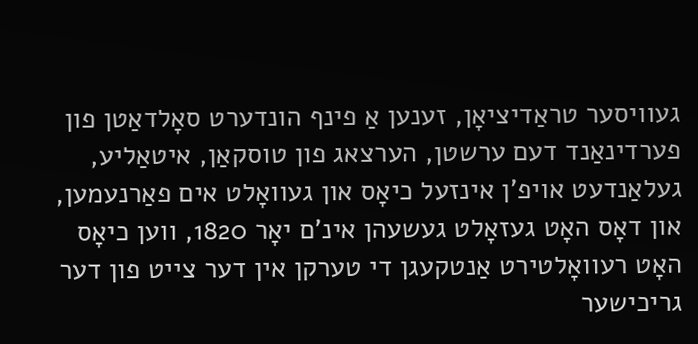געוויסער טראַדיציאָן, זענען אַ פינף הונדערט סאָלדאַטן פון פערדינאַנד דעם ערשטן, הערצאג פון טוסקאַן, איטאַליע, געלאַנדעט אויפ'ן אינזעל כיאָס און געוואָלט אים פאַרנעמען, און דאָס האָט געזאָלט געשעהן אינ'ם יאָר 1820, ווען כיאָס האָט רעוואָלטירט אַנטקעגן די טערקן אין דער צייט פון דער גריכישער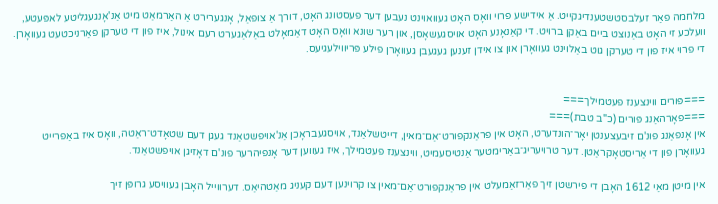מלחמה פאַר זעלבסטשטענדיגקייט. אַ אידישע פרוי וואָס האָט געוואוינט נעבען דער פעסטונג האָט, דורך אַ צופאַל, אָנגערירט אַ האַרמאַט מיט אַנ'אָנגעגליטע לאפּעטע, וועלכע זי האָט באַנוצט ביים באַקן ברויט. די קאַנאָנע האָט אויסגעשאָסן, און רער שונא וואָס האָט דאַמאָלט באַלאַגערט רעם אינול, איז פון די טערקן פאַרניכטעט געוואָרן. די פרוי איז פון די טערקן גוט באַלוינט געוואָרן און צו אידן זענען געגעבן געוואָרן פילע פּריווילעגיעס.


===פּורים ווינצענז פעטמילך===
===פאָרהאַנג פּורים (כ"ב טבת)===
אין אָנפאַנג פונ'ם זיבעצענטן יאָר־הונדערט, האָט אין פראַנקפורט־אַם־מאין, דייטשלאַנד, אויסגעבראָכן אַנ'אויפשטאַנד געגן דעם שטאָדט־ראַטה, וואָס איז באַפרייט געוואָרן פון די אַריסטאָקראַטן. דער טרויעריג־באַרימטער אַנטיסעמיט, ווינצענז פעטמילך, איז געווען דער אָנפיהרער פונ'ם דאָזיגן אויפשטאַנד.

אין מיטן מאַי 1612 האָבן די פירשטן זיך פאַרזאַמעלט אין פראַנקפורט־אַם־מאין צו קרוינען דעם קעניג מאַטהיאַס. דערווייל האָבן געוויסע גרופּן זיך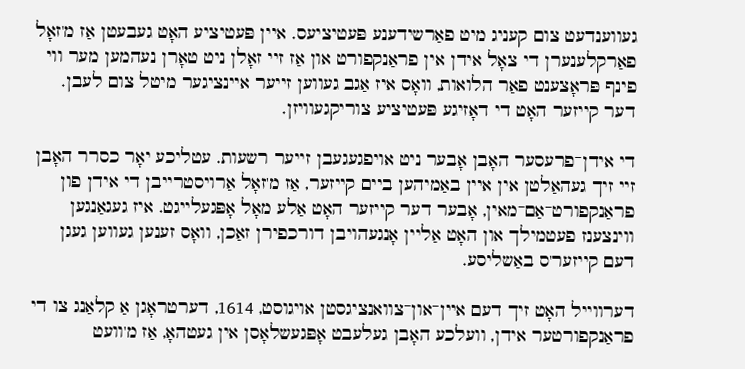געווענדעט צום קעניג מיט פאַרשידענע פּעטיציעס. איין פּעטיציע האָט געבעטן אַז מ'זאָל פאַרקלענערן די צאָל אידן אין פראַנקפורט און אַז זיי זאָלן ניט טאָרן נעהמען מער ווי פינף פּראָצענט פאַר הלואות, וואָס איז אַגב געווען זייער איינציגער מיטל צום לעבן. דער קייזער האָט די דאָזיגע פּעטיציע צוריקגעוויזן.

די אידן־פרעסער האָבן אָבער ניט אויפגעגעבן זייער רשעות. עטליכע יאָר כסרר האָבן זיי זיך געהאַלטן אין איין באַמיהען ביים קייזער, אַז מ'זאָל אַרויסטרייבן די אידן פון פראַנקפורט־אַם־מאין, אָבער דער קייזער האָט אַלע מאָל אָפּגעלייגט. איז געגאַנגען ווינצענז פעטמילך און האָט אַליין אָנגעהויבן דורכפירן זאַכן, וואָס זענען געווען געגן דעם קייזער'ס באַשליסע.

דערווייל האָט זיך דעם איין־און־צוואנציגסטן אויגוסט, 1614, דערטראָגן אַ קלאַנג צו די פראַנקפורטער אידן, וועלכע האָבן געלעבט אָפּגעשלאָסן אין געטהאָ, אַז מ'וועט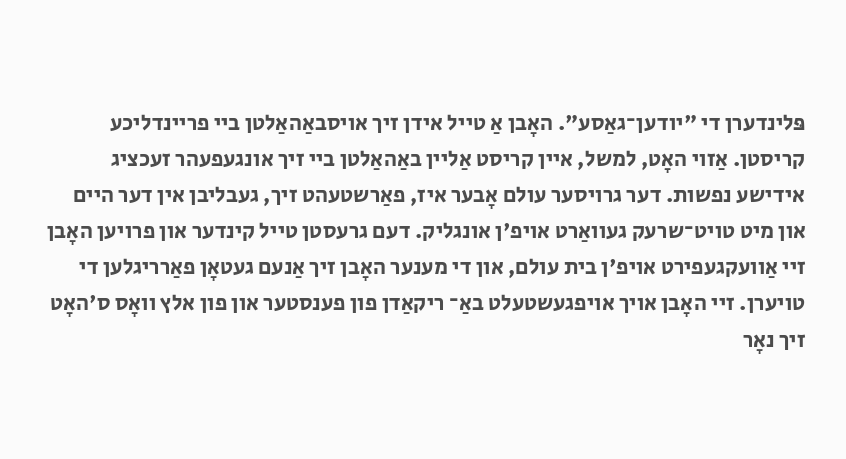פּלינדערן די "יודען־גאַסע". האָבן אַ טייל אידן זיך אויסבאַהאַלטן ביי פריינדליכע קריסטן. אַזוי האָט, למשל, איין קריסט אַליין באַהאַלטן ביי זיך אונגעפעהר זעכציג אידישע נפשות. דער גרויסער עולם אָבער איז, פאַרשטעהט זיך, געבליבן אין דער היים און מיט טויט־שרעק געוואַרט אויפ'ן אונגליק. דעם גרעסטן טייל קינדער און פרויען האָבן זיי אַוועקגעפירט אויפ'ן בית עולם, און די מענער האָבן זיך אַנעם געטאָן פאַרריגלען די טויערן. זיי האָבן אויך אויפגעשטעלט באַ־ ריקאַדן פון פענסטער און פון אלץ וואָס ס'האָט זיך נאָר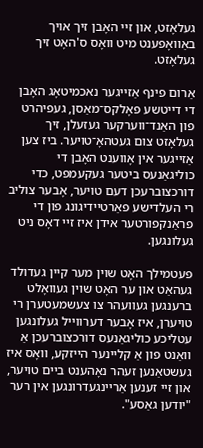געלאָזט, און זיי האָבן זיך אויך באַוואָפענט מיט וואָס ס'האָט זיך געלאָזט.

אַרום פינף אַזייגער נאכמיטאָג האָבן די דייטשע פאָלקס־מאַסן, געפיהרט פון האַנד־ווערקער געזעלן, זיך געלאָזט צום געטהאָ־טויער. ביז צען אַזייגער אין אָווענט האָבן די כוליגאַנעס ביטער געקעמפט, כדי דורכצוברעכן דעם טויער, אָבער צוליב רי העלדישע פאַרטיידיגונג פון די פראַנקפורטער אידן איז זיי דאָס ניט געלונגען.

פעטמילך האָט שוין מער קיין געדולד געהאַט און ער האָט שוין געוואָלט ברענגען געוועהר צו צעשמעטערן רי טויערן, איז אָבער דערווייל געלונגען עטליכע כוליגאַנעס דורכצוברעכן אַ וואַנט פון אַ קליינער הייזקע, וואָס איז געשטאַנען זעהר נאָהענט ביים טויער, און זיי זענען אַריינגעדרונגען אין רער "יודען גאַסע".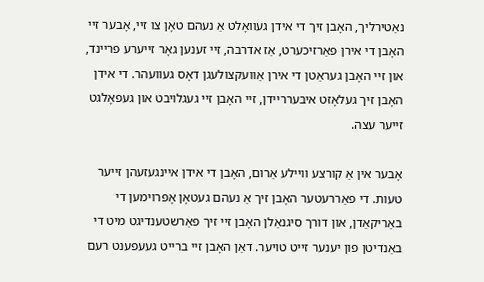נאַטירליך, האָבן זיך די אידן געוואָלט אַ נעהם טאָן צו זיי, אָבער זיי האָבן די אירן פאַרזיכערט, אַז אדרבה, זיי זענען גאָר זייערע פריינד, און זיי האָבן געראַטן די אירן אַוועקצולעגן דאָס געוועהר. די אידן האָבן זיך געלאָזט איבערריידן, זיי האָבן זיי געגלויבט און געפאָלגט זייער עצה.

אָבער אין אַ קורצע וויילע אַרום, האָבן די אידן איינגעזעהן זייער טעות. די פאַררעטער האָבן זיך אַ נעהם געטאָן אָפּרוימען די באַריקאַדן, און דורך סיגנאַלן האָבן זיי זיך פאַרשטענדיגט מיט די באַנדיטן פון יענער זייט טויער. דאַן האָבן זיי ברייט געעפענט רעם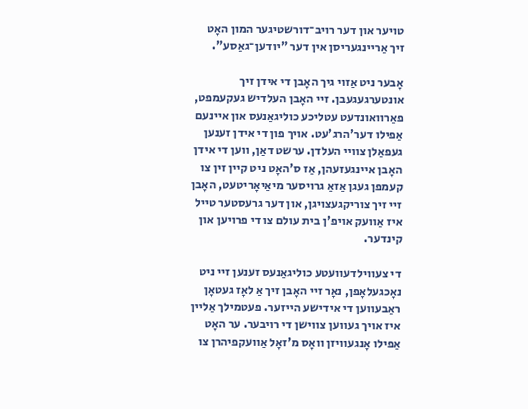טויער און דער רויב־דורשטיגער המון האָט זיך אַריינגעריסן אין דער "יודען־גאַסע".

אָבער ניט אַזוי גיך האָבן די אידן זיך אונטערגעגעבן. זיי האָבן העלדיש געקעמפט, פאַרוואונדעט עטליכע כוליגאַנעס און איינעם אַפילו דער'הרג'עט. אויך פון די אידן זענען געפאַלן צוויי העלדן. ערשט דאַן, ווען די אידן האָבן איינגעזעהן, אַז ס'האָט ניט קיין זין צו קעמפן געגן אַזאַ גרויסער מיאַיאָריטעט, האָבן זיי זיך צוריקגעצויגן, און דער גרעסטער טייל איז אַוועק אויפ'ן בית עולם צו די פרויען און קינדער.

די צעווילדעוועטע כוליגאַנעס זענען זיי ניט נאָכגעלאָפן, נאָר זיי האָבן זיך אַ לאָז געטאָן ראַבעווען די אידישע הייזער. פעטמילך אַליין איז אויך געווען צווישן די רויבער. ער האָט אַפילו אָנגעוויזן וואָס מ'זאָל אַוועקפיהרן צו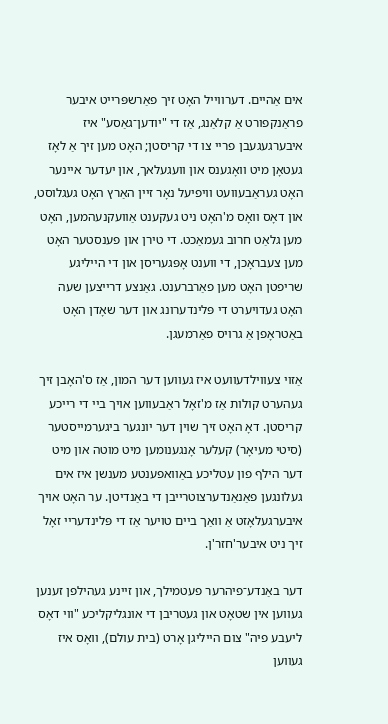אים אַהיים. דערווייל האָט זיך פאַרשפּרייט איבער פראַנקפורט אַ קלאַנג, אַז די "יודען־גאַסע" איז איבערגעגעבן פריי צו די קריסטן; האָט מען זיך אַ לאָז געטאָן מיט וואָגענס און וועגעלאך, און יעדער איינער האָט געראַבעוועט וויפיעל נאָר זיין האַרץ האָט געגלוסט, און דאָס וואָס מ'האָט ניט געקענט אַוועקנעהמען, האָט מען גלאַט חרוב געמאַכט. די טירן און פענסטער האָט מען צעבראָכן, די ווענט אָפּגעריסן און די הייליגע שריפטן האָט מען פאַרברענט. גאַנצע דרייצען שעה האָט געדויערט די פּלינדערונג און דער שאָדן האָט באַטראָפן אַ גרויס פאַרמעגן.

אַזוי צעווילדעוועט איז געווען דער המון, אַז ס'האָבן זיך געהערט קולות אַז מ'זאָל ראַבעווען אויך ביי די רייכע קריסטן. דאָ האָט זיך שוין דער יונגער ביגערמייסטער (סיטי מעיאָר) קעלער אָנגענומען מיט מוטה און מיט דער הילף פון עטליכע באַוואפענטע מענשן איז אים געלונגען פאַנאַנדערצוטרייבן די באַנדיטן. ער האָט אויך איבערגעלאָזט אַ וואַך ביים טויער אַז די פּלינדעריי זאָל זיך ניט איבער'חזר'ן.

דער באַנדע־פיהרער פעטמילך, און זיינע געהילפן זענען געווען אין שטאָט און געטריבן די אונגליקליכע "ווי דאָס ליעבע פיה" צום הייליגן אָרט (בית עולם), וואָס איז געווען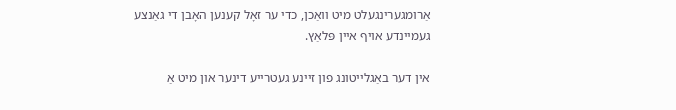אַרומגערינגעלט מיט וואַכן, כדי ער זאָל קענען האָבן די גאַנצע געמיינדע אויף איין פּלאַץ.

אין דער באַגלייטונג פון זיינע געטרייע דינער און מיט אַ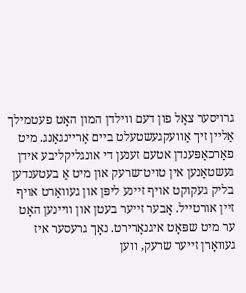גרויסער צאָל פון דעם ווילדן המון האָט פעטמילך אַליין זיך אַוועקגעשטעלט ביים אַריינגאַנג. מיט פאַרכאַפּענדן אטעם זענען די אונגליקליבע אידן געשטאַנען אין טויט־שרעק און מיט אַ בעטענדען בליק געקוקט אויף זיינע ליפּן און געוואַרט אויף זיין אורטייל. אָבער זייער בעטן און וויינען האָט ער מיט שפּאָט איגנאָרירט. נאָך גרעסער איז געוואָרן זייער שרעק, ווען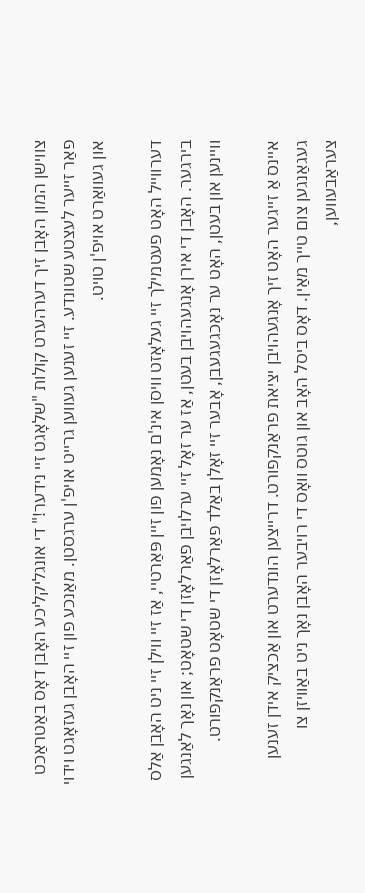צווישן המון האָבן זיך דערהערט קולות "שלאָגט זיי נידער!" די אונגליקליכע האָבן דאָס באַטראַכט פאַר זייער לעצטע שטונדע. זיי זענען געווען גרייט אויפ'ן ערגסטן. מאַנכע פון זיי האָבן געזאָגט וידוי און געוואַרט אויפ'ן טויט.

דערווייל האָט פעטמילך זיי געלאָזט וויסן אינ'ם נאָמען פון זיין פּאַרטיי, אַז זיי ווילן זיי ניט האָבן אַלס בירגער. האָבן די אירן אָנגעהויבן בעטן, אַז ער זאָל זיי ערלויבן פאַרלאָזן די שטאָט; און נאָך לאַנגען וויינען און בעטן, האָט ער נאָכגעגעבן, אָבער זיי זאָלן באַלד פאַרלאָזן די שטאָט פראַנקפורט.

איינס אַ זייגער האָט זיך אָנגעהויבן יציאת פראַנקפורט. דרייצען הונדערט און אַכציק אידן זענען געגאַנגען צום טייך מאַין. דאָס ביסל האָב און גוטס וואָס די רויבער האָבן נאָך ניט באַוויזן צו צעראַבעווען,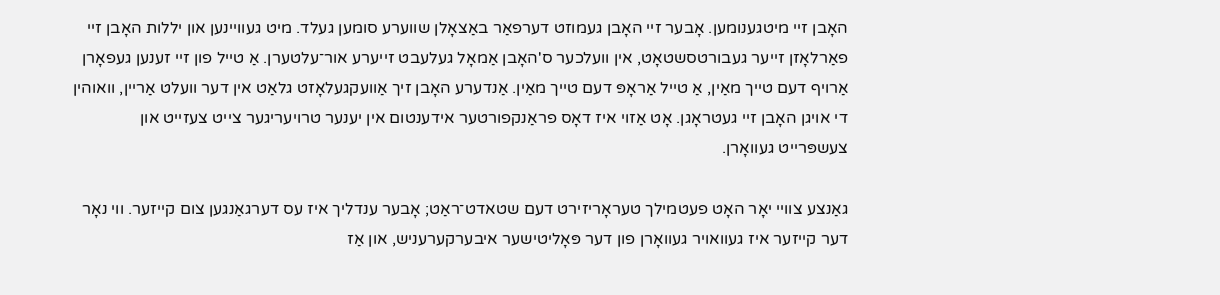האָבן זיי מיטגענומען. אָבער זיי האָבן געמוזט דערפאַר באַצאָלן שווערע סומען געלד. מיט געוויינען און יללות האָבן זיי פאַרלאָזן זייער געבורטסשטאָט, אין וועלכער ס'האָבן אַמאָל געלעבט זייערע אור־עלטערן. אַ טייל פון זיי זענען געפאָרן אַרויף דעם טייך מאַין, אַ טייל אַראָפּ דעם טייך מאַין. אַנדערע האָבן זיך אַוועקגעלאָזט גלאַט אין דער וועלט אַריין, וואוהין די אויגן האָבן זיי געטראָגן. אָט אַזוי איז דאָס פראַנקפורטער אידענטום אין יענער טרויעריגער צייט צעזייט און צעשפּרייט געוואָרן.

גאַנצע צוויי יאָר האָט פעטמילך טעראָריזירט דעם שטאדט־ראַט; אָבער ענדליך איז עס דערגאַנגען צום קייזער. ווי נאָר דער קייזער איז געוואויר געוואָרן פון דער פּאָליטישער איבערקערעניש, און אַז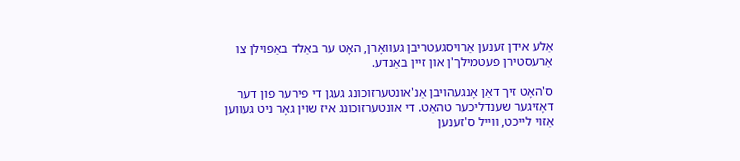אַלע אידן זענען אַרויסגעטריבן געוואָרן, האָט ער באַלד באַפוילן צו אַרעסטירן פעטמילך'ן און זיין באַנדע.

ס'האָט זיך דאַן אָנגעהויבן אַנ'אונטערזוכונג געגן די פירער פון דער דאָזיגער שענדליכער טהאַט. די אונטערזוכונג איז שוין גאָר ניט געווען אַזוי לייכט, ווייל ס'זענען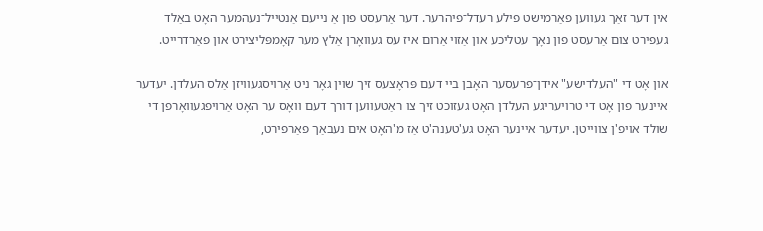אין דער זאַך געווען פאַרמישט פילע רעדל־פיהרער. דער אַרעסט פון אַ נייעם אַנטייל־נעהמער האָט באַלד געפירט צום אַרעסט פון נאָך עטליכע און אַזוי אַרום איז עס געוואָרן אַלץ מער קאָמפּליצירט און פאַרדרייט.

און אָט די "העלדישע" אידן־פרעסער האָבן ביי דעם פּראָצעס זיך שוין גאָר ניט אַרויסגעוויזן אַלס העלדן. יעדער איינער פון אָט די טרויעריגע העלדן האָט געזוכט זיך צו ראַטעווען דורך דעם וואָס ער האָט אַרויפגעוואָרפן די שולד אויפ'ן צווייטן. יעדער איינער האָט גע'טענה'ט אַז מ'האָט אים נעבאַך פאַרפירט,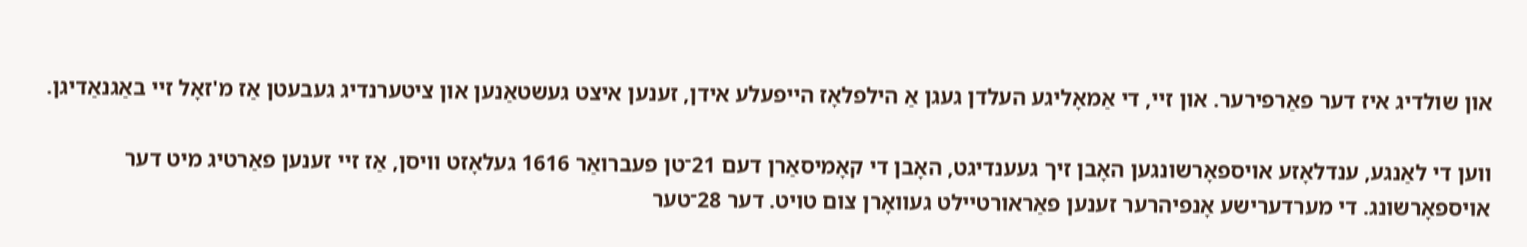און שולדיג איז דער פאַרפירער. און זיי, די אַמאָליגע העלדן געגן אַ הילפלאָז הייפעלע אידן, זענען איצט געשטאַנען און ציטערנדיג געבעטן אַז מ'זאָל זיי באַגנאַדיגן.

ווען די לאַנגע, ענדלאָזע אויספאָרשונגען האָבן זיך געענדיגט, האָבן די קאָמיסאַרן דעם 21־טן פעברואַר 1616 געלאָזט וויסן, אַז זיי זענען פאַרטיג מיט דער אויספאָרשונג. די מערדערישע אָנפיהרער זענען פאַראורטיילט געוואָרן צום טויט. דער 28־טער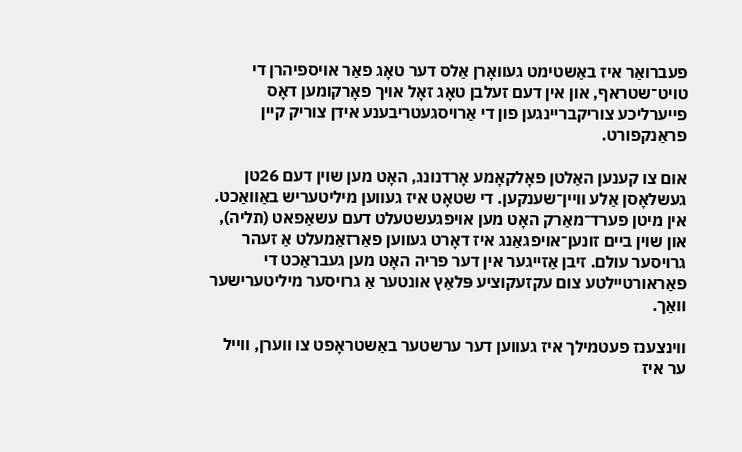פעברואַר איז באַשטימט געוואָרן אַלס דער טאָג פאַר אויספיהרן די טויט־שטראף, און אין דעם זעלבן טאָג זאָל אויך פאָרקומען דאָס פייערליכע צוריקבריינגען פון די אַרויסגעטריבענע אידן צוריק קיין פראַנקפורט.

אום צו קענען האַלטן פאָלקאָמע אָרדנונג, האָט מען שוין דעם 26טן געשלאָסן אַלע וויין־שענקען. די שטאָט איז געווען מיליטעריש באַוואַכט. אין מיטן פערד־מאַרק האָט מען אויפגעשטעלט דעם עשאַפאט (תליה), און שוין ביים זונען־אויפגאַנג איז דאָרט געווען פאַרזאַמעלט אַ זעהר גרויסער עולם. זיבן אַזייגער אין דער פריה האָט מען געבראַכט די פאַראורטיילטע צום עקזעקוציע פּלאַץ אונטער אַ גרויסער מיליטערישער וואַך.

ווינצענז פעטמילך איז געווען דער ערשטער באַשטראָפט צו ווערן, ווייל ער איז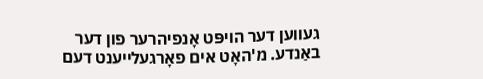געווען דער הויפּט אָנפיהרער פון דער באַנדע. מ'האָט אים פאָרגעלייענט דעם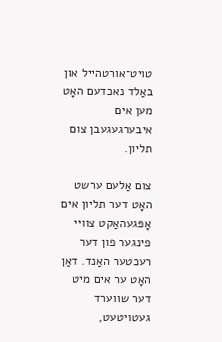טויט־אורטהייל און באַלד נאכדעם האָט מען אים איבערגעגעבן צום תליון.

צום אַלעם ערשט האָט דער תליון אים אָפּגעהאַקט צוויי פינגער פון דער רעכטער האַנד. דאַן האָט ער אים מיט דער שווערד געטויטעט,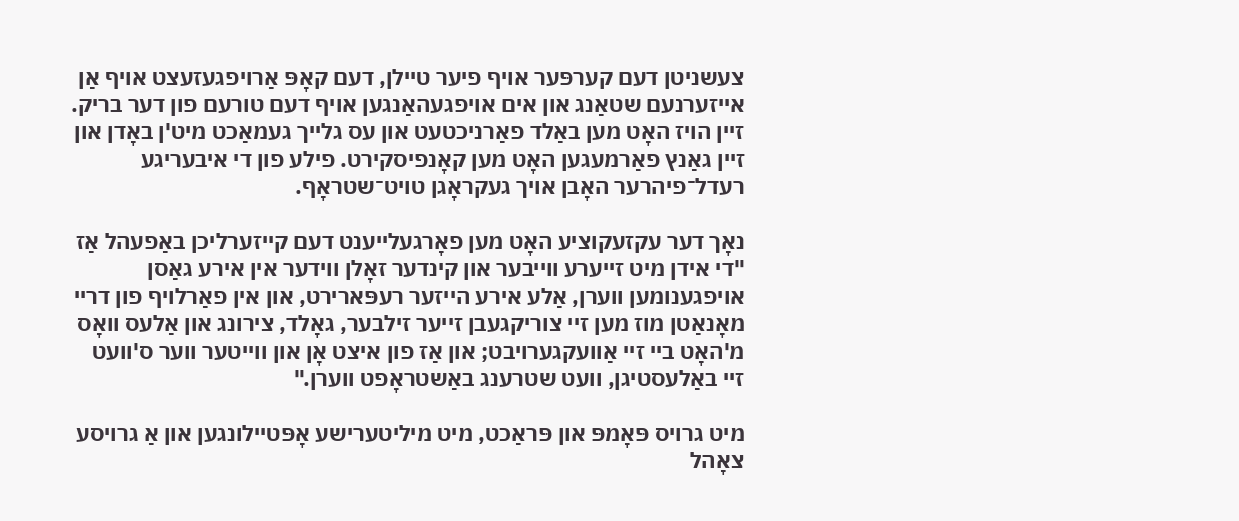צעשניטן דעם קערפּער אויף פיער טיילן, דעם קאָפּ אַרויפגעזעצט אויף אַן אייזערנעם שטאַנג און אים אויפגעהאַנגען אויף דעם טורעם פון דער בריק. זיין הויז האָט מען באַלד פאַרניכטעט און עס גלייך געמאַכט מיט'ן באָדן און זיין גאַנץ פאַרמעגען האָט מען קאָנפיסקירט. פילע פון די איבעריגע רעדל־פיהרער האָבן אויך געקראָגן טויט־שטראָף.

נאָך דער עקזעקוציע האָט מען פאָרגעלייענט דעם קייזערליכן באַפעהל אַז "די אידן מיט זייערע ווייבער און קינדער זאָלן ווידער אין אירע גאַסן אויפגענומען ווערן, אַלע אירע הייזער רעפּארירט, און אין פאַרלויף פון דריי מאָנאַטן מוז מען זיי צוריקגעבן זייער זילבער, גאָלד, צירונג און אַלעס וואָס מ'האָט ביי זיי אַוועקגערויבט; און אַז פון איצט אָן און ווייטער ווער ס'וועט זיי באַלעסטיגן, וועט שטרענג באַשטראָפט ווערן."

מיט גרויס פּאָמפּ און פּראַכט, מיט מיליטערישע אָפּטיילונגען און אַ גרויסע צאָהל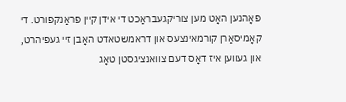פאָהנען האָט מען צוריקגעבראַכט די אידן קיין פראַנקפורט. די קאָמיסאַרן קורמאינצעס און דראמשטאדט האָבן זיי געפיהרט, און געווען איז דאָס דעם צוואנציגסטן טאָג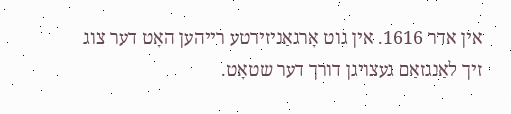אין אדר 1616. אין גוט אָרגאַניזירטע רייהען האָט דער צוג זיך לאַנגזאַם געצויגן דורך דער שטאָט.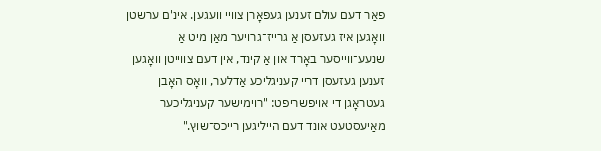פאַר דעם עולם זענען געפאָרן צוויי וועגען. אינ'ם ערשטן וואָגען איז געזעסן אַ גרייז־גרויער מאַן מיט אַ שנעע־ווייסער באָרד און אַ קינד, אין דעם צווייטן וואָגען זענען געזעסן דריי קעניגליכע אַדלער, וואָס האָבן געטראָגן די אויפשריפט: "רוימישער קעניגליכער מאַיעסטעט אונד דעם הייליגען רייכס־שוץ."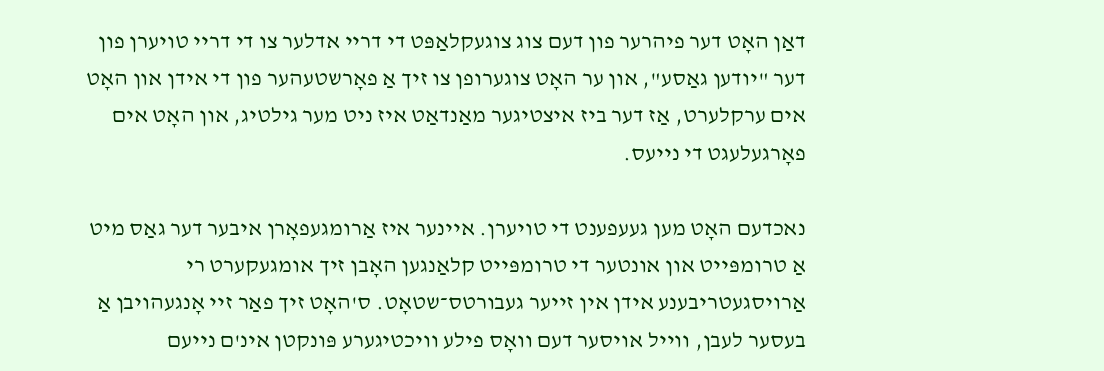דאַן האָט דער פיהרער פון דעם צוג צוגעקלאַפּט די דריי אדלער צו די דריי טויערן פון דער "יודען גאַסע", און ער האָט צוגערופן צו זיך אַ פאָרשטעהער פון די אידן און האָט אים ערקלערט, אַז דער ביז איצטיגער מאַנדאַט איז ניט מער גילטיג, און האָט אים פאָרגעלעגט די נייעס.

נאכדעם האָט מען געעפענט די טויערן. איינער איז אַרומגעפאָרן איבער דער גאַס מיט אַ טרומפּייט און אונטער די טרומפּייט קלאַנגען האָבן זיך אומגעקערט רי אַרויסגעטריבענע אידן אין זייער געבורטס־שטאָט. ס'האָט זיך פאַר זיי אָנגעהויבן אַ בעסער לעבן, ווייל אויסער דעם וואָס פילע וויכטיגערע פּונקטן אינ'ם נייעם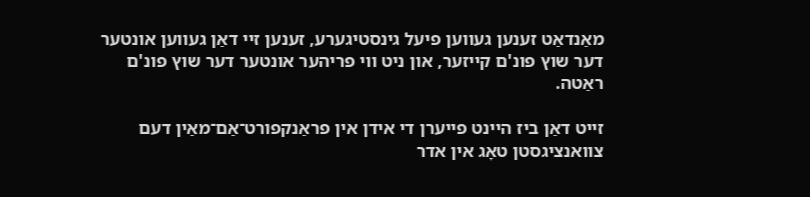מאַנדאַט זענען געווען פיעל גינסטיגערע, זענען זיי דאַן געווען אונטער דער שוץ פונ'ם קייזער, און ניט ווי פריהער אונטער דער שוץ פונ'ם ראַטה.

זייט דאַן ביז היינט פייערן די אידן אין פראַנקפורט־אַם־מאַין דעם צוואנציגסטן טאָג אין אדר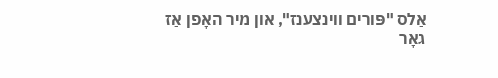אַלס "פּורים ווינצענז", און מיר האָפן אַז גאָר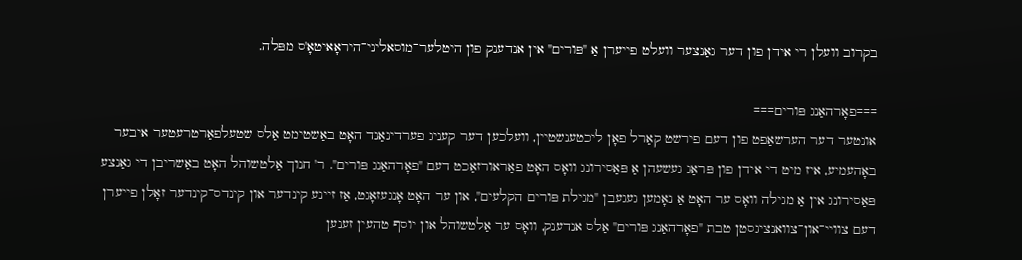בקרוב וועלן רי אידן פון דער גאַנצער וועלט פייערן אַ "פּורים" אין אנדענק פון היטלער־מוסאליני־היראָאיטאָ'ס מפּלה.

===פאָרהאַנג פּורים===
אונטער דער הערשאַפט פון דעם פירשט קאַרל פאָן ליכטענשטיין, וועלכען דער קעניג פערדינאַנד האָט באַשטימט אַלס שטעלפאַרטרעטער איבער באָהעמיע, איז מיט די אידן פון פּראַג געשעהן אַ פּאַסירונג וואָס האָט פאַראורזאַכט דעם "פאָרהאַנג פּורים". ר' חנוך אַלטשוהל האָט באַשריבן די גאַנצע פּאַסירונג אין אַ מגילה וואָס ער האָט אַ נאָמען געגעבן "מגילת פּורים הקלעים", און ער האָט אָנגעזאָגט, אַז זיינע קינדער און קינדס־קינדער זאָלן פייערן דעם צוויי־און־צוואנציגסטן טבת "פאָרהאַנג פּורים" אַלס אנדענק, וואָס ער אַלטשוהל און יוסף טהעין זענען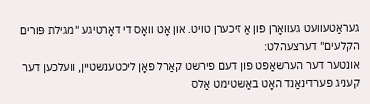געראַטעוועט געוואָרן פון אַ זיכערן טויט. און אָט וואָס די דאָרטיגע "מגילת פּורים הקלעים" דערצעהלט:
אונטער דער הערשאַפט פון דעם פירשט קאַרל פאָן ליכטענשטיין, וועלכען דער קעניג פערדינאַנד האָט באַשטימט אַלס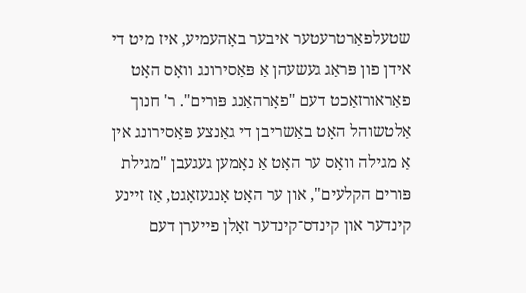שטעלפאַרטרעטער איבער באָהעמיע, איז מיט די אידן פון פּראַג געשעהן אַ פּאַסירונג וואָס האָט פאַראורזאַכט דעם "פאָרהאַנג פּורים". ר' חנוך אַלטשוהל האָט באַשריבן די גאַנצע פּאַסירונג אין אַ מגילה וואָס ער האָט אַ נאָמען געגעבן "מגילת פּורים הקלעים", און ער האָט אָנגעזאָגט, אַז זיינע קינדער און קינדס־קינדער זאָלן פייערן דעם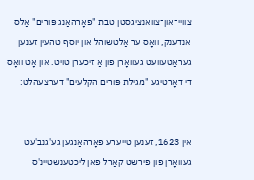צוויי־און־צוואנציגסטן טבת "פאָרהאַנג פּורים" אַלס אנדענק, וואָס ער אַלטשוהל און יוסף טהעין זענען געראַטעוועט געוואָרן פון אַ זיכערן טויט. און אָט וואָס די דאָרטיגע "מגילת פּורים הקלעים" דערצעהלט:


אין 1623, זענען טייערע פאָרהאַנגען גע'גנב'עט געוואָרן פון פירשט קאַרל פאן ליכטענשטיינ'ס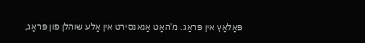פּאַלאַץ אין פּראַג. מ'האָט אַנאנסירט אין אַלע שוהלן פון פּראַג,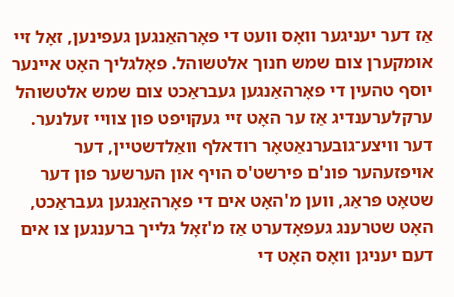אַז דער יעניגער וואָס וועט די פאָרהאַנגען געפינען, זאָל זיי אומקערן צום שמש חנוך אלטשוהל. פאָלגליך האָט איינער יוסף טהעין די פאָרהאַנגען געבראַכט צום שמש אלטשוהל ערקלערענדיג אַז ער האָט זיי געקויפט פון צוויי זעלנער. דער וויצע־גובערנאַטאָר רודאלף וואַלדשטיין, דער אויפזעהער פונ'ם פירשט'ס הויף און הערשער פון דער שטאָט פּראַג, ווען מ'האָט אים די פאָרהאַנגען געבראַכט, האָט שטרענג געפאָדערט אַז מ'זאָל גלייך ברענגען צו אים דעם יעניגן וואָס האָט די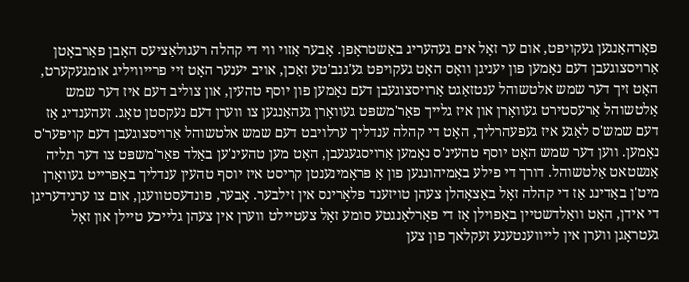פאָרהאַנגען געקויפט, אום ער זאָל אים געהעריג באַשטראָפן. אָבער אַזוי ווי די קהלה רעגולאַציעס האָבן פאַרבאָטן אַרויסצוגעבן דעם נאָמען פון יעניגן וואָס האָט געקויפט גע'גנב'טע זאַכן, אויב יענער האָט זיי פרייוויליג אומגעקערט, האָט זיך דער שמש אלטשוהל ענטזאַגט אַרויסצוגעבן דעם נאָמען פון יוסף טהעין, און צוליב דעם איז דער שמש אַלטשוהל אַרעסטירט געוואָרן און איז גלייך פאַר'משפּט געוואָרן געהאַנגען צו ווערן דעם נעקסטן טאָג. זעהענדיג אַז דעם שמש'ס לאַגע איז געפעהרליך, האָט די קהלה ענדליך ערלויבט דעם שמש אלטשוהל אַרויסצוגעבן דעם קויפער'ס נאָמען. ווען דער שמש האָט יוסף טהעינ'ס נאָמען אַרויסגעגעבן, האָט מען טהעינ'ען באַלד פאַר'משפּט צו דער תליה אַנשטאט אַלטשוהל. דורך די פילע באַמיהונגען פון אַ פּראָמינענטן קריסט איז יוסף טהעין ענדליך באַפרייט געוואָרן מיט'ן באַדינג אַז די קהלה זאָל באַצאָהלן צעהן טויזענד פלאָרינס אין זילבער. אָבער, פונדעסטוועגן, אום צו ערנידעריגן די אידן, האָט וואַלדשטיין באַפוילן אַז די פאַרלאַנגטע סומע זאָל צעטיילט ווערן אין צעהן גלייכע טיילן און זאָל געטראָגן ווערן אין לייווענטענע זעקלאך פון צען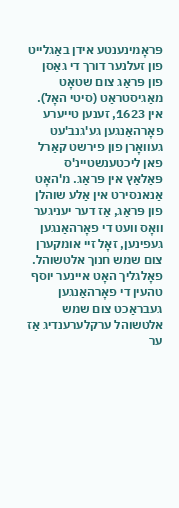פּראָמינענטע אידן באַגלייט פון זעלנער דורך די גאַסן פון פּראַג צום שטאָט מאַגיסטראַט (סיטי האָל).
אין 1623, זענען טייערע פאָרהאַנגען גע'גנב'עט געוואָרן פון פירשט קאַרל פאן ליכטענשטיינ'ס פּאַלאַץ אין פּראַג. מ'האָט אַנאנסירט אין אַלע שוהלן פון פּראַג, אַז דער יעניגער וואָס וועט די פאָרהאַנגען געפינען, זאָל זיי אומקערן צום שמש חנוך אלטשוהל. פאָלגליך האָט איינער יוסף טהעין די פאָרהאַנגען געבראַכט צום שמש אלטשוהל ערקלערענדיג אַז ער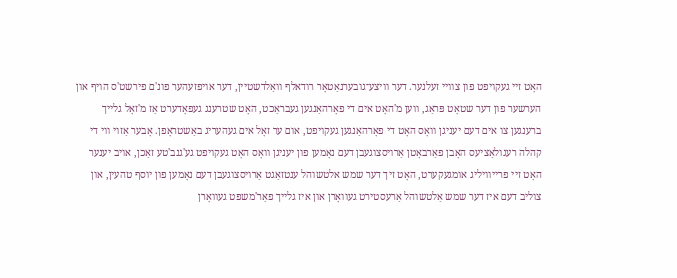האָט זיי געקויפט פון צוויי זעלנער. דער וויצע־גובערנאַטאָר רודאלף וואַלדשטיין, דער אויפזעהער פונ'ם פירשט'ס הויף און הערשער פון דער שטאָט פּראַג, ווען מ'האָט אים די פאָרהאַנגען געבראַכט, האָט שטרענג געפאָדערט אַז מ'זאָל גלייך ברענגען צו אים דעם יעניגן וואָס האָט די פאָרהאַנגען געקויפט, אום ער זאָל אים געהעריג באַשטראָפן. אָבער אַזוי ווי די קהלה רעגולאַציעס האָבן פאַרבאָטן אַרויסצוגעבן דעם נאָמען פון יעניגן וואָס האָט געקויפט גע'גנב'טע זאַכן, אויב יענער האָט זיי פרייוויליג אומגעקערט, האָט זיך דער שמש אלטשוהל ענטזאַגט אַרויסצוגעבן דעם נאָמען פון יוסף טהעין, און צוליב דעם איז דער שמש אַלטשוהל אַרעסטירט געוואָרן און איז גלייך פאַר'משפּט געוואָרן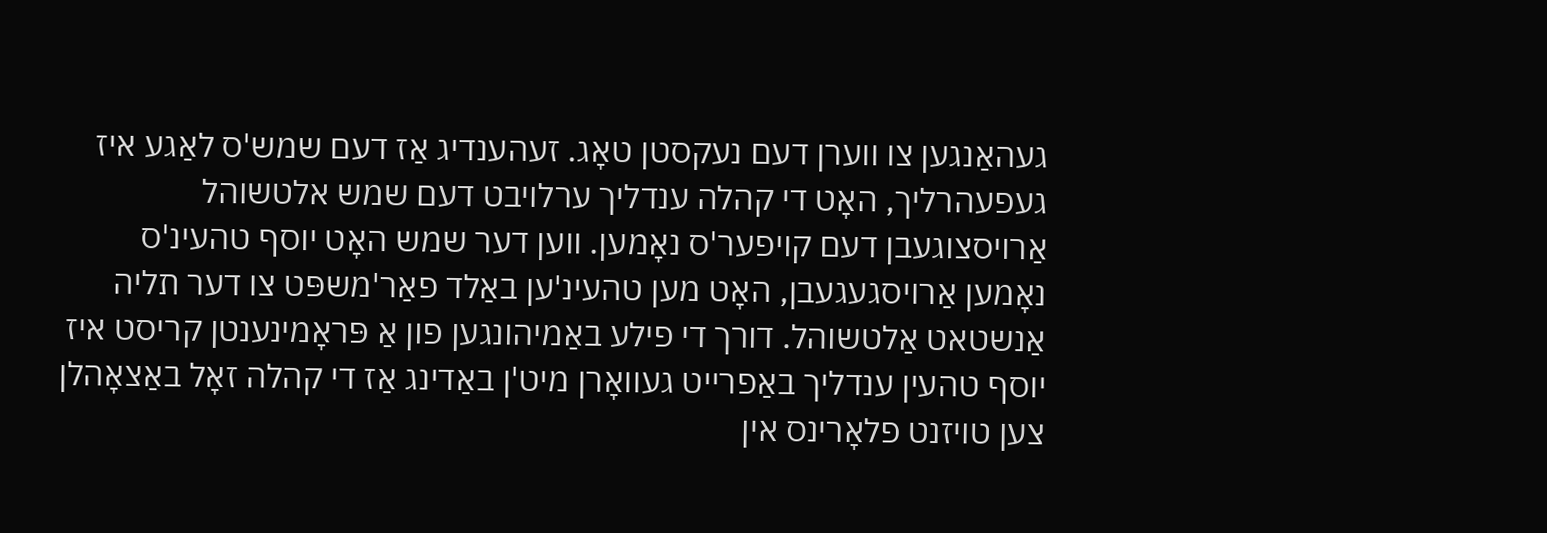געהאַנגען צו ווערן דעם נעקסטן טאָג. זעהענדיג אַז דעם שמש'ס לאַגע איז געפעהרליך, האָט די קהלה ענדליך ערלויבט דעם שמש אלטשוהל אַרויסצוגעבן דעם קויפער'ס נאָמען. ווען דער שמש האָט יוסף טהעינ'ס נאָמען אַרויסגעגעבן, האָט מען טהעינ'ען באַלד פאַר'משפּט צו דער תליה אַנשטאט אַלטשוהל. דורך די פילע באַמיהונגען פון אַ פּראָמינענטן קריסט איז יוסף טהעין ענדליך באַפרייט געוואָרן מיט'ן באַדינג אַז די קהלה זאָל באַצאָהלן צען טויזנט פלאָרינס אין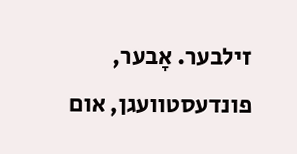זילבער. אָבער, פונדעסטוועגן, אום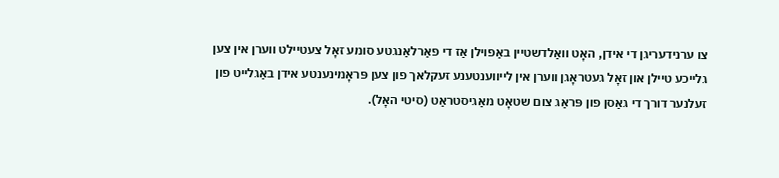צו ערנידעריגן די אידן, האָט וואַלדשטיין באַפוילן אַז די פאַרלאַנגטע סומע זאָל צעטיילט ווערן אין צען גלייכע טיילן און זאָל געטראָגן ווערן אין לייווענטענע זעקלאך פון צען פּראָמינענטע אידן באַגלייט פון זעלנער דורך די גאַסן פון פּראַג צום שטאָט מאַגיסטראַט (סיטי האָל).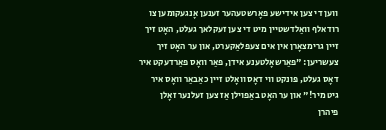ווען די צען אידישע פאָרשטעהער זענען אָנגעקומען צו רודאלף וואַלדשטיין מיט די צען זעקלאך געלט, האָט זיך זיין גרימצאָרן אין אים צעפלאַקערט, און ער האָט זיך צעשריען: "פאַרשאָלטענע אידן, פאַר וואָס פאַרדעקט איר דאָס געלט, פּונקט ווי דאָס וואָלט זיין כאַבאַר וואָס איר גיט מיר!" און ער האָט באַפוילן אַז צען זעלנער זאָלן פיהרן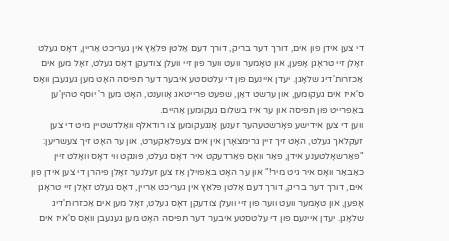די צען אידן פון אים, דורך דער בריק, דורך דעם אַלטן פּלאַץ אין געריכט אַריין, דאָס געלט זאָלן זיי טראָגן אָפען, און טאָמער וועט ווער פון זיי וועלן צודעקן דאָס געלט, זאָל מען אים אַכזרות'דיג שלאָגן. יעדן איינעם פון די עלטסטע איבער דער תפיסה האָט מען געגעבן וואָס ס'איז אים געקומען, און ערשט דאַן, שפּעט פרייטאג אָווענט, האָט מען ר' יוסף טהין'ען באַפרייט פון תפיסה און ער איז בשלום געקומען אַהיים.
ווען די צען אידישע פאָרשטעהער זענען אָנגעקומען צו רודאלף וואַלדשטיין מיט די צען זעקלאך געלט, האָט זיך זיין גרימצאָרן אין אים צעפלאַקערט, און ער האָט זיך צעשריען: "פאַרשאָלטענע אידן, פאַר וואָס פאַרדעקט איר דאָס געלט, פּונקט ווי דאָס וואָלט זיין כאַבאַר וואָס איר גיט מיר!" און ער האָט באַפוילן אַז צען זעלנער זאָלן פיהרן די צען אידן פון אים, דורך דער בריק, דורך דעם אַלטן פּלאַץ אין געריכט אַריין, דאָס געלט זאָלן זיי טראָגן אָפען, און טאָמער וועט ווער פון זיי וועלן צודעקן דאָס געלט, זאָל מען אים אַכזרות'דיג שלאָגן. יעדן איינעם פון די עלטסטע איבער דער תפיסה האָט מען געגעבן וואָס ס'איז אים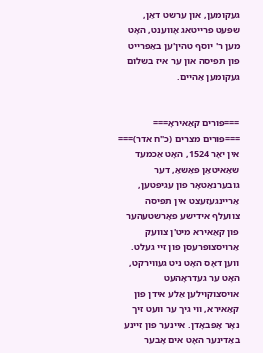געקומען, און ערשט דאַן, שפּעט פרייטאג אָווענט, האָט מען ר' יוסף טהין'ען באַפרייט פון תפיסה און ער איז בשלום געקומען אַהיים.


===פּורים קאַאיראָ===
===פּורים מצרים (כ"ח אדר)===
אין יאָר 1524, האָט אַכמעד שאַאיטאַן פּאַשאַ, דער גובערנאַטאָר פון עגיפּטען, אַריינגעזעצט אין תפיסה צוועלף אידישע פאָרשטעהער פון קאַאירא מיט'ן צוועק אַרויסצופּרעסן פון זיי געלט. ווען דאָס האָט ניט געווירקט, האָט ער געדראָהעט אויסצוקוילען אַלע אידן פון קאַאירא, ווי גיך ער וועט זיך נאָר אָפּבאָדן. איינער פון זיינע באַדינער האָט אים אָבער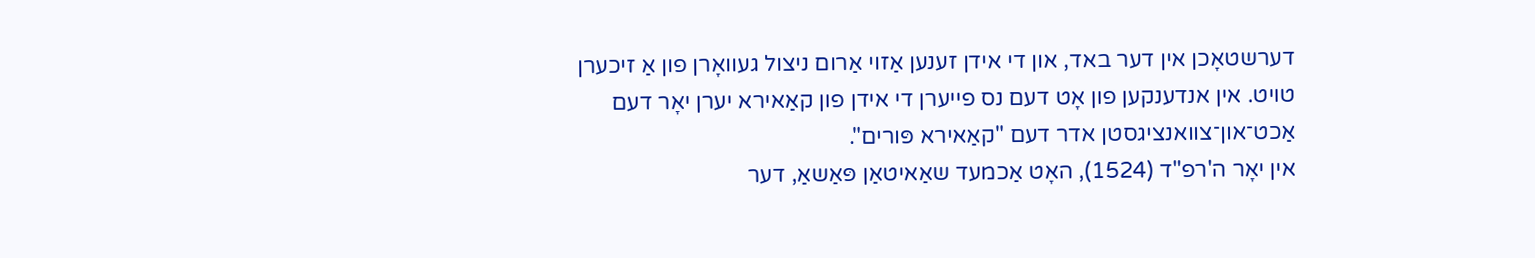דערשטאָכן אין דער באד, און די אידן זענען אַזוי אַרום ניצול געוואָרן פון אַ זיכערן טויט. אין אנדענקען פון אָט דעם נס פייערן די אידן פון קאַאירא יערן יאָר דעם אַכט־און־צוואנציגסטן אדר דעם "קאַאירא פּורים".
אין יאָר ה'רפ"ד (1524), האָט אַכמעד שאַאיטאַן פּאַשאַ, דער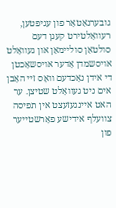גובערנאַטאָר פון עגיפּטען, רעוואָלטירט קעגן דעם סולטאַן סוליימאַן און געוואָלט אויסשמדן אָדער אויסשאָכטן די אידן נאָכדעם וואָס זיי האָבן אים ניט געוואָלט שטיצן. ער האט איינגעזעצט אין תפיסה צוועלף אידישע פאָרשטייער פון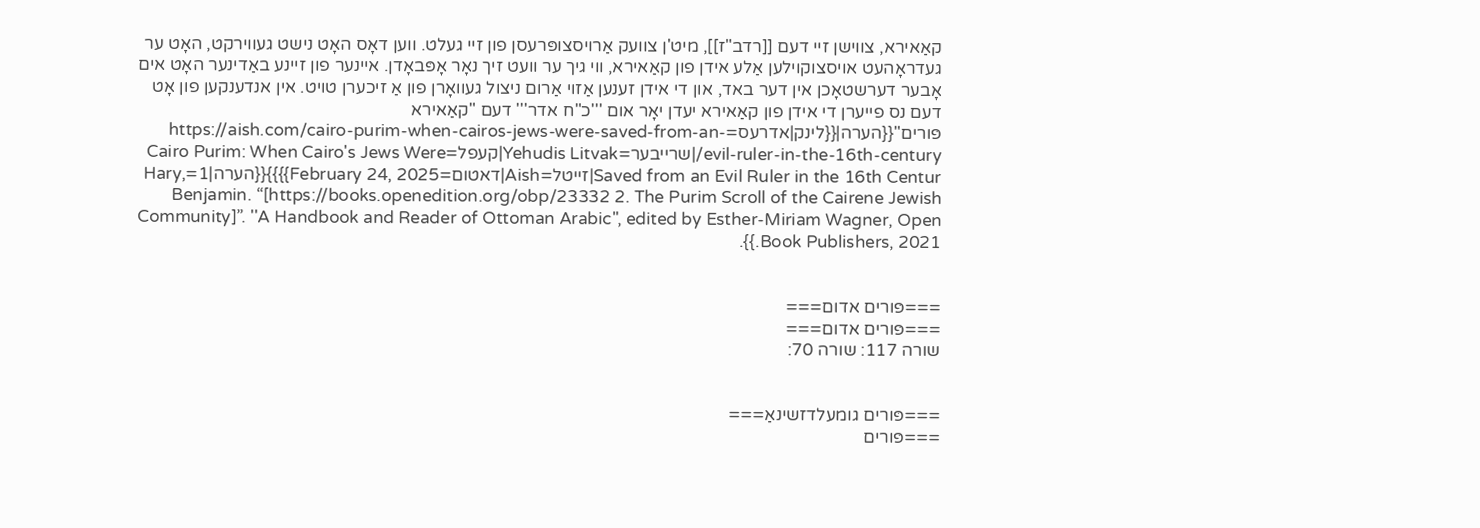קאַאירא, צווישן זיי דעם [[רדב"ז]], מיט'ן צוועק אַרויסצופּרעסן פון זיי געלט. ווען דאָס האָט נישט געווירקט, האָט ער געדראָהעט אויסצוקוילען אַלע אידן פון קאַאירא, ווי גיך ער וועט זיך נאָר אָפּבאָדן. איינער פון זיינע באַדינער האָט אים אָבער דערשטאָכן אין דער באד, און די אידן זענען אַזוי אַרום ניצול געוואָרן פון אַ זיכערן טויט. אין אנדענקען פון אָט דעם נס פייערן די אידן פון קאַאירא יעדן יאָר אום '''כ"ח אדר''' דעם "קאַאירא פּורים"{{הערה|{{לינק|אדרעס=https://aish.com/cairo-purim-when-cairos-jews-were-saved-from-an-evil-ruler-in-the-16th-century/|שרייבער=Yehudis Litvak|קעפל=Cairo Purim: When Cairo's Jews Were Saved from an Evil Ruler in the 16th Centur|זייטל=Aish|דאטום=February 24, 2025}}}}{{הערה|1=Hary, Benjamin. “[https://books.openedition.org/obp/23332 2. The Purim Scroll of the Cairene Jewish Community]”. ''A Handbook and Reader of Ottoman Arabic'', edited by Esther-Miriam Wagner, Open Book Publishers, 2021.}}.


===פּורים אדום===
===פּורים אדום===
שורה 117: שורה 70:


===פּורים גומעלדזשינאַ===
===פּורים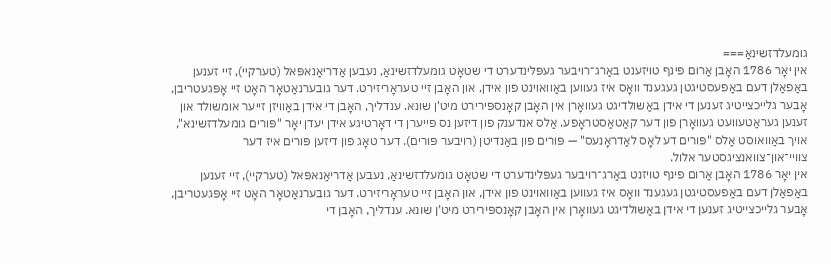גומעלדזשינאַ===
אין יאָר 1786 האָבן אַרום פינף טויזענט באַרג־רויבער געפּלינדערט די שטאָט גומעלדזשינאַ, נעבען אַדריאַנאפּאל (טערקיי), זיי זענען באַפאַלן דעם באַפעסטיגטן געגענד וואָס איז געווען באַוואוינט פון אידן, און האָבן זיי טעראָריזירט. דער גובערנאַטאָר האָט זיי אָפּגעטריבן, אָבער גלייכצייטיג זענען די אידן באַשולדיגט געוואָרן אין האָבן קאָנספּירירט מיט'ן שונא. ענדליך, האָבן די אידן באַוויזן זייער אומשולד און זענען געראַטעוועט געוואָרן פון דער קאַטאַסטראָפע. אַלס אנדענק פון דיזען נס פייערן די דאָרטיגע אידן יעדן יאָר "פּורים גומעלדזשינא", אויך באַוואוסט אַלס "פּורים דע לאָס לאַדראָנעס" — פּורים פון באַנדיטן (רויבער פּורים). דער טאָג פון דיזען פּורים איז דער צוויי־און־צוואנציגסטער אלול.
אין יאָר 1786 האָבן אַרום פינף טויזנט באַרג־רויבער געפּלינדערט די שטאָט גומעלדזשינאַ, נעבען אַדריאַנאפּאל (טערקיי), זיי זענען באַפאַלן דעם באַפעסטיגטן געגענד וואָס איז געווען באַוואוינט פון אידן, און האָבן זיי טעראָריזירט. דער גובערנאַטאָר האָט זיי אָפּגעטריבן, אָבער גלייכצייטיג זענען די אידן באַשולדיגט געוואָרן אין האָבן קאָנספּירירט מיט'ן שונא. ענדליך, האָבן די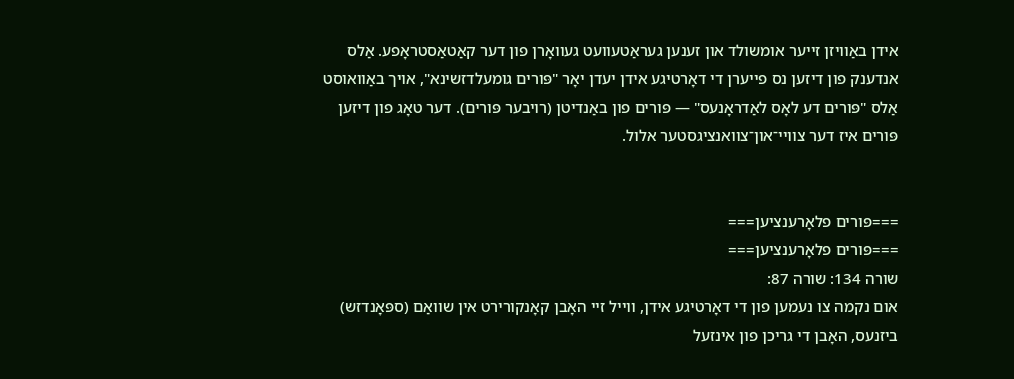אידן באַוויזן זייער אומשולד און זענען געראַטעוועט געוואָרן פון דער קאַטאַסטראָפע. אַלס אנדענק פון דיזען נס פייערן די דאָרטיגע אידן יעדן יאָר "פּורים גומעלדזשינא", אויך באַוואוסט אַלס "פּורים דע לאָס לאַדראָנעס" — פּורים פון באַנדיטן (רויבער פּורים). דער טאָג פון דיזען פּורים איז דער צוויי־און־צוואנציגסטער אלול.


===פּורים פלאָרענציען===
===פּורים פלאָרענציען===
שורה 134: שורה 87:
אום נקמה צו נעמען פון די דאָרטיגע אידן, ווייל זיי האָבן קאָנקורירט אין שוואַם (ספּאָנדזש) ביזנעס, האָבן די גריכן פון אינזעל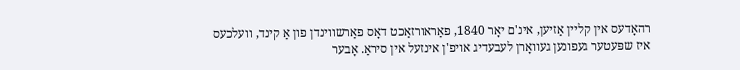רהאָדעס אין קליין אַזיען, אינ'ם יאָר 1840, פאַראורזאַכט דאָס פאַרשווינדן פון אַ קינד, וועלכעס איז שפּעטער געפונען געוואָרן לעבעדיג אויפ'ן אינזעל אין סיראַ. אָבער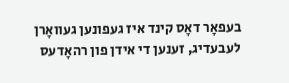בעפאָר דאָס קינד איז געפונען געוואָרן לעבעדיג, זענען די אידן פון רהאָדעס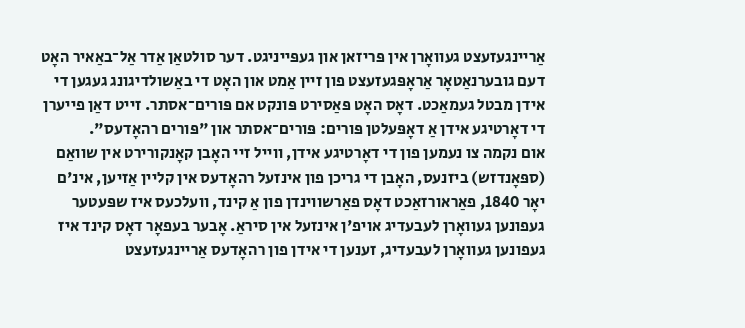אַריינגעזעצט געוואָרן אין פּריזאן און געפּייניגט. דער סולטאַן אַדר אַל־באַאיר האָט דעם גובערנאַטאָר אַראָפּגעזעצט פון זיין אַמט און האָט די באַשולדיגונג געגען די אידן מבטל געמאַכט. דאָס האָט פּאַסירט פּונקט אם פּורים־אסתר. זייט דאַן פייערן די דאָרטיגע אידן אַ דאָפּעלטן פּורים: פּורים־אסתר און "פּורים רהאָדעס".
אום נקמה צו נעמען פון די דאָרטיגע אידן, ווייל זיי האָבן קאָנקורירט אין שוואַם (ספּאָנדזש) ביזנעס, האָבן די גריכן פון אינזעל רהאָדעס אין קליין אַזיען, אינ'ם יאָר 1840, פאַראורזאַכט דאָס פאַרשווינדן פון אַ קינד, וועלכעס איז שפּעטער געפונען געוואָרן לעבעדיג אויפ'ן אינזעל אין סיראַ. אָבער בעפאָר דאָס קינד איז געפונען געוואָרן לעבעדיג, זענען די אידן פון רהאָדעס אַריינגעזעצט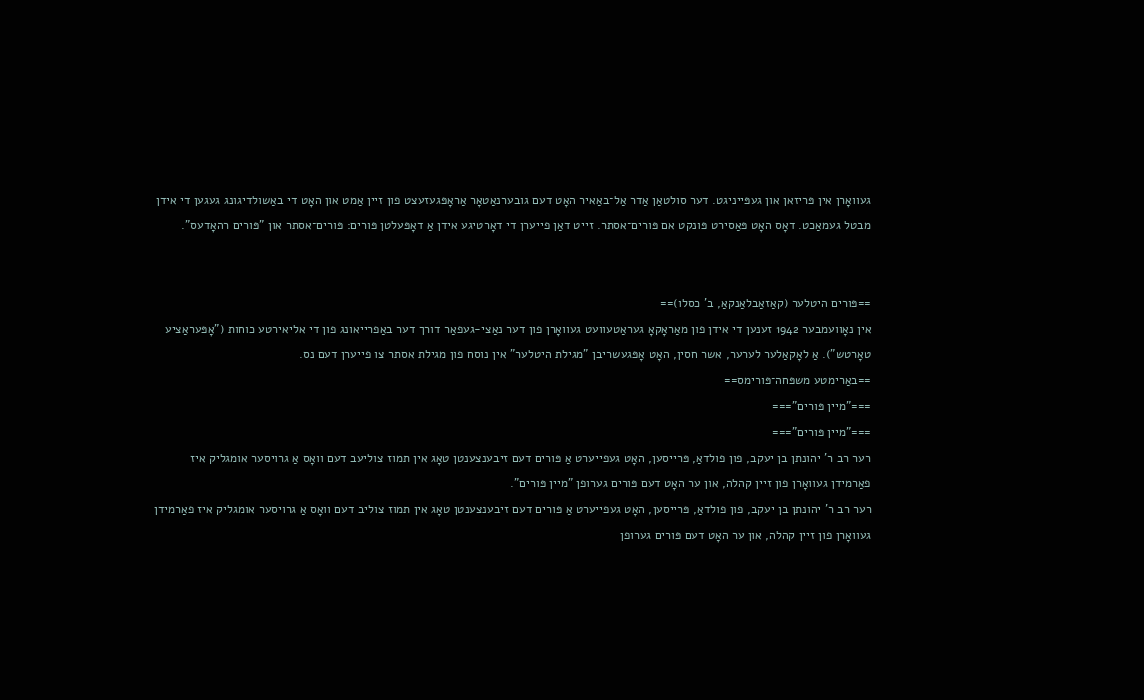געוואָרן אין פּריזאן און געפּייניגט. דער סולטאַן אַדר אַל־באַאיר האָט דעם גובערנאַטאָר אַראָפּגעזעצט פון זיין אַמט און האָט די באַשולדיגונג געגען די אידן מבטל געמאַכט. דאָס האָט פּאַסירט פּונקט אם פּורים־אסתר. זייט דאַן פייערן די דאָרטיגע אידן אַ דאָפּעלטן פּורים: פּורים־אסתר און "פּורים רהאָדעס".


==פּורים היטלער (קאַזאַבלאַנקאַ, ב' כסלו)==
אין נאָוועמבער 1942 זענען די אידן פון מאַראָקאָ געראַטעוועט געוואָרן פון דער נאַצי-געפאַר דורך דער באַפרייאונג פון די אליאירטע כוחות ("אָפּעראַציע טאָרטש"). אַ לאָקאַלער לערער, אשר חסין, האָט אָפּגעשריבן "מגילת היטלער" אין נוסח פון מגילת אסתר צו פייערן דעם נס.
==באַרימטע משפּחה־פּורימס==
==="מיין פּורים"===
==="מיין פּורים"===
רער רב ר' יהונתן בן יעקב, פון פולדאַ, פּרייסען, האָט געפייערט אַ פּורים דעם זיבענצענטן טאָג אין תמוז צוליעב דעם וואָס אַ גרויסער אומגליק איז פאַרמידן געוואָרן פון זיין קהלה, און ער האָט דעם פּורים גערופן "מיין פּורים".
רער רב ר' יהונתן בן יעקב, פון פולדאַ, פּרייסען, האָט געפייערט אַ פּורים דעם זיבענצענטן טאָג אין תמוז צוליב דעם וואָס אַ גרויסער אומגליק איז פאַרמידן געוואָרן פון זיין קהלה, און ער האָט דעם פּורים גערופן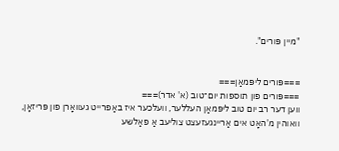"מיין פּורים".


===פּורים ליפּמאַן===
===פּורים פון תוספות יום־טוב (א' אדר)===
ווען דער רב יום טוב ליפּמאַן העללער, וועלכער איז באַפרייט געוואָרן פון פּריזאָן, וואוהין מ'האָט אים אַריינגעזעצט צוליעב אַ פאַלשע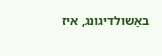באַשולדיגונג, איז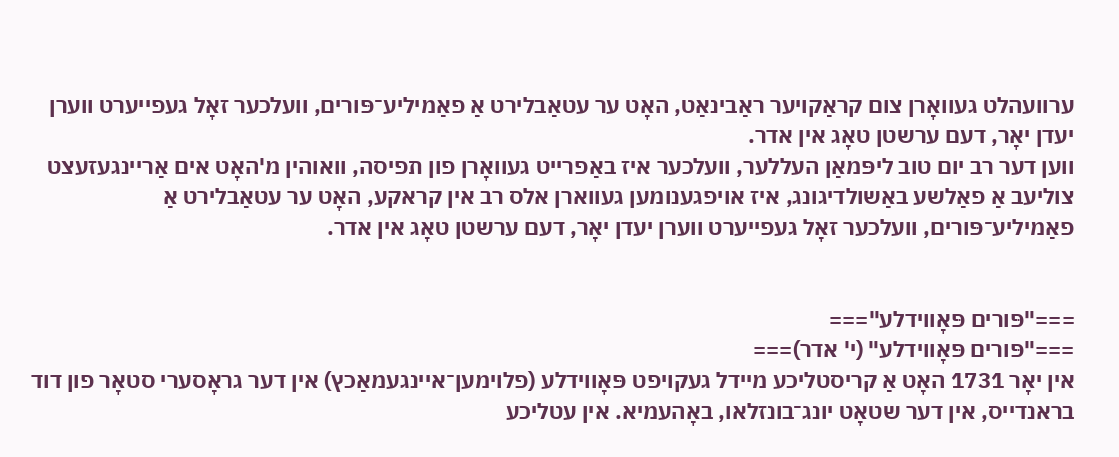ערוועהלט געוואָרן צום קראַקויער ראַבינאַט, האָט ער עטאַבלירט אַ פאַמיליע־פּורים, וועלכער זאָל געפייערט ווערן יעדן יאָר, דעם ערשטן טאָג אין אדר.
ווען דער רב יום טוב ליפּמאַן העללער, וועלכער איז באַפרייט געוואָרן פון תפיסה, וואוהין מ'האָט אים אַריינגעזעצט צוליעב אַ פאַלשע באַשולדיגונג, איז אויפגענומען געווארן אלס רב אין קראקע, האָט ער עטאַבלירט אַ פאַמיליע־פּורים, וועלכער זאָל געפייערט ווערן יעדן יאָר, דעם ערשטן טאָג אין אדר.


==="פּורים פּאָווידלע"===
==="פּורים פּאָווידלע" (י' אדר)===
אין יאָר 1731 האָט אַ קריסטליכע מיידל געקויפט פּאָווידלע (פלוימען־איינגעמאַכץ) אין דער גראָסערי סטאָר פון דוד בראנדייס, אין דער שטאָט יונג־בונזלאו, באָהעמיא. אין עטליכע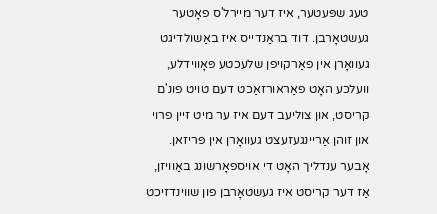טעג שפּעטער, איז דער מיירל'ס פאָטער געשטאָרבן. דוד בראַנדייס איז באַשולדיגט געוואָרן אין פאַרקויפן שלעכטע פּאָווידלע, וועלכע האָט פאַראורזאַכט דעם טויט פונ'ם קריסט, און צוליעב דעם איז ער מיט זיין פרוי און זוהן אַריינגעזעצט געוואָרן אין פּריזאן. אָבער ענדליך האָט די אויספאָרשונג באַוויזן, אַז דער קריסט איז געשטאָרבן פון שווינדזיכט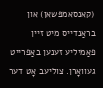(קאנסאמפּשאן) און בראַנדייס מיט זיין פאַמיליע זענען באַפרייט געוואָרן. צוליעב אָט דער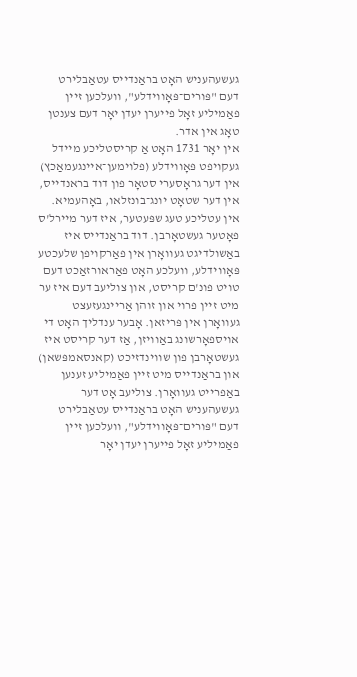געשעהעניש האָט בראַנדייס עטאַבלירט דעם "פּורים־פּאָווידלע", וועלכען זיין פאַמיליע זאָל פייערן יעדן יאָר דעם צענטן טאָג אין אדר.
אין יאָר 1731 האָט אַ קריסטליכע מיידל געקויפט פּאָווידלע (פלוימען־איינגעמאַכץ) אין דער גראָסערי סטאָר פון דוד בראנדייס, אין דער שטאָט יונג־בונזלאו, באָהעמיא. אין עטליכע טעג שפּעטער, איז דער מיירל'ס פאָטער געשטאָרבן. דוד בראַנדייס איז באַשולדיגט געוואָרן אין פאַרקויפן שלעכטע פּאָווידלע, וועלכע האָט פאַראורזאַכט דעם טויט פונ'ם קריסט, און צוליעב דעם איז ער מיט זיין פרוי און זוהן אַריינגעזעצט געוואָרן אין פּריזאן. אָבער ענדליך האָט די אויספאָרשונג באַוויזן, אַז דער קריסט איז געשטאָרבן פון שווינדזיכט (קאנסאמפּשאן) און בראַנדייס מיט זיין פאַמיליע זענען באַפרייט געוואָרן. צוליעב אָט דער געשעהעניש האָט בראַנדייס עטאַבלירט דעם "פּורים־פּאָווידלע", וועלכען זיין פאַמיליע זאָל פייערן יעדן יאָר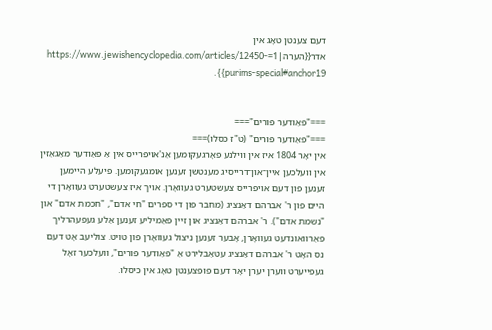דעם צענטן טאָג אין אדר{{הערה|1=https://www.jewishencyclopedia.com/articles/12450-purims-special#anchor19}}.


==="פּאַודער פּורים"===
==="פּאַודער פּורים" (ט"ז כסלו)===
אין יאָר 1804 איז אין ווילנע פאָרגעקומען אַנ'אויפרייס אין אַ פּאַודער מאַגאַזין אין וועלכען איין־און־דרייסיג מענטשן זענען אומגעקומען. פיעלע היימען זענען פון דעם אויפרייס צעשטערט געוואָרן. אויך איז צעשטערט געוואָרן די היים פון ר' אברהם דאַנציג (מחבר פון די ספרים "חי אדם", "חכמת אדם" און "נשמת אדם"). ר' אברהם דאַנציג און זיין פאַמיליע זענען אַלע געפעהרליך פאַרוואונדעט געוואָרן, אָבער זענען ניצול געוואָרן פון טויט. צוליעב אָט דעם נס האָט ר' אברהם דאַנציג עטאַבלירט אַ "פּאַודער פּורים", וועלכער זאָל געפייערט ווערן יערן יאָר דעם פופצענטן טאָג אין כיסלו.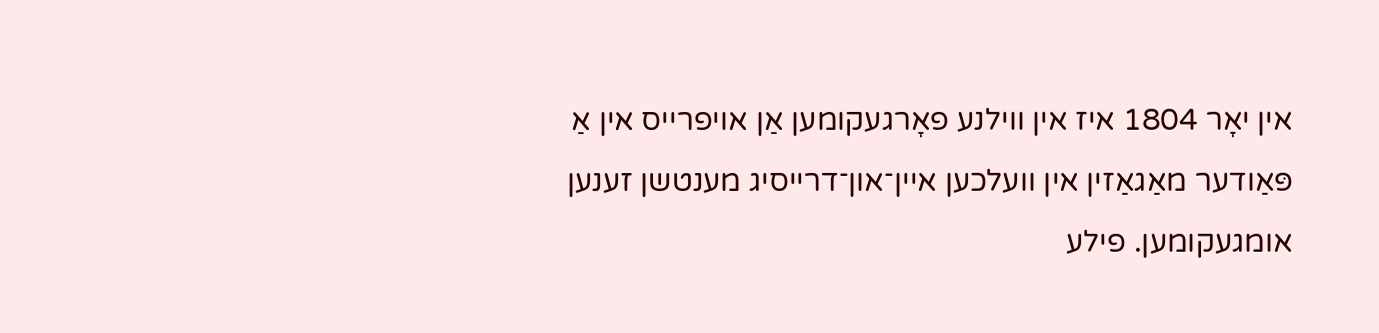אין יאָר 1804 איז אין ווילנע פאָרגעקומען אַן אויפרייס אין אַ פּאַודער מאַגאַזין אין וועלכען איין־און־דרייסיג מענטשן זענען אומגעקומען. פילע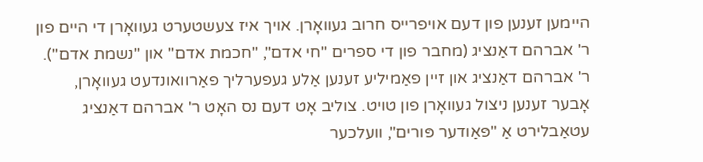היימען זענען פון דעם אויפרייס חרוב געוואָרן. אויך איז צעשטערט געוואָרן די היים פון ר' אברהם דאַנציג (מחבר פון די ספרים "חי אדם", "חכמת אדם" און "נשמת אדם"). ר' אברהם דאַנציג און זיין פאַמיליע זענען אַלע געפערליך פאַרוואונדעט געוואָרן, אָבער זענען ניצול געוואָרן פון טויט. צוליב אָט דעם נס האָט ר' אברהם דאַנציג עטאַבלירט אַ "פּאַודער פּורים", וועלכער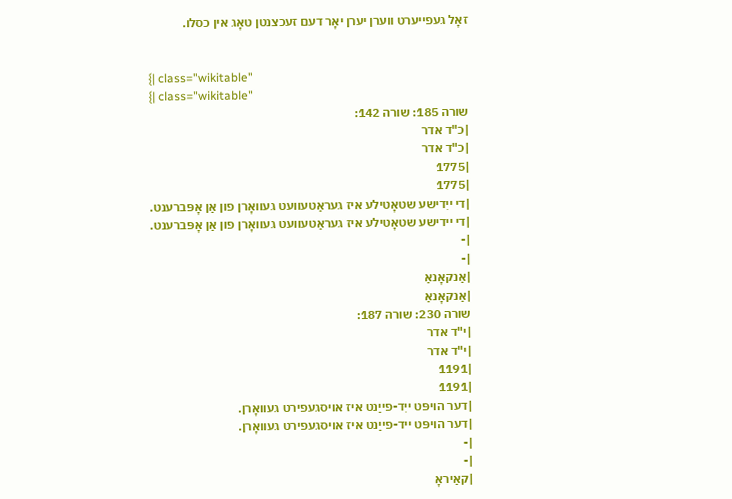זאָל געפייערט ווערן יערן יאָר דעם זעכצנטן טאָג אין כסלו.


{| class="wikitable"
{| class="wikitable"
שורה 185: שורה 142:
|כ"ד אדר
|כ"ד אדר
|1775
|1775
|די ייִדישע שטאָטילע איז געראַטעוועט געוואָרן פון אַן אָפּברענט.
|די יידישע שטאָטילע איז געראַטעוועט געוואָרן פון אַן אָפּברענט.
|-
|-
|אַנקאָנאַ
|אַנקאָנאַ
שורה 230: שורה 187:
|י"ד אדר
|י"ד אדר
|1191
|1191
|דער הויפּט ייִד-פייַנט איז אויסגעפירט געוואָרן.
|דער הויפּט ייד-פייַנט איז אויסגעפירט געוואָרן.
|-
|-
|קאַיראָ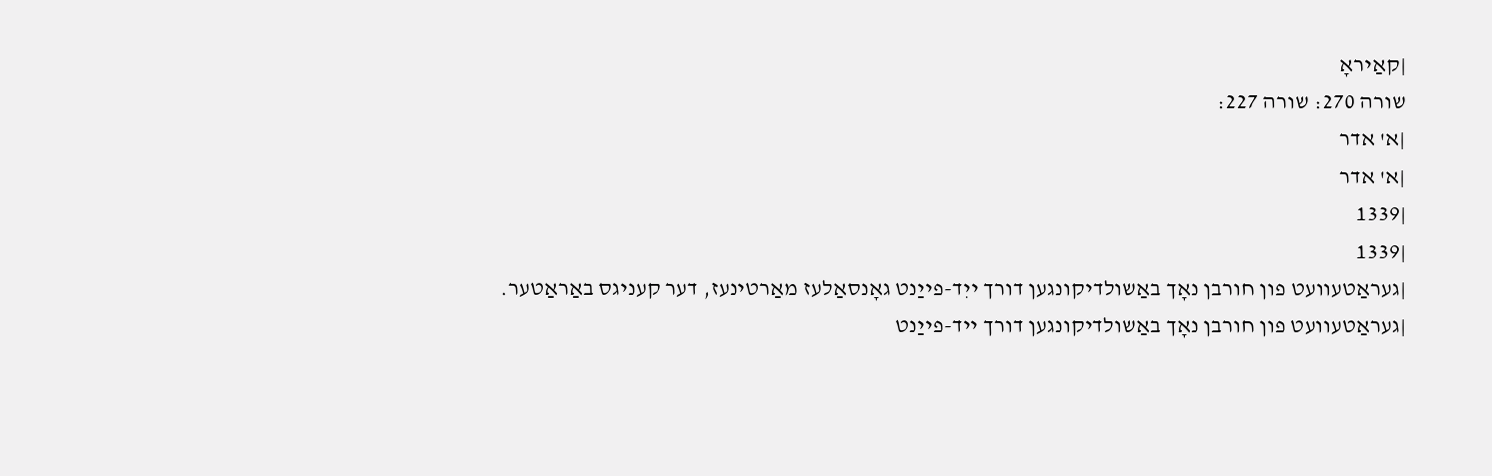|קאַיראָ
שורה 270: שורה 227:
|א' אדר
|א' אדר
|1339
|1339
|געראַטעוועט פון חורבן נאָך באַשולדיקונגען דורך ייִד-פייַנט גאָנסאַלעז מאַרטינעז, דער קעניגס באַראַטער.
|געראַטעוועט פון חורבן נאָך באַשולדיקונגען דורך ייד-פייַנט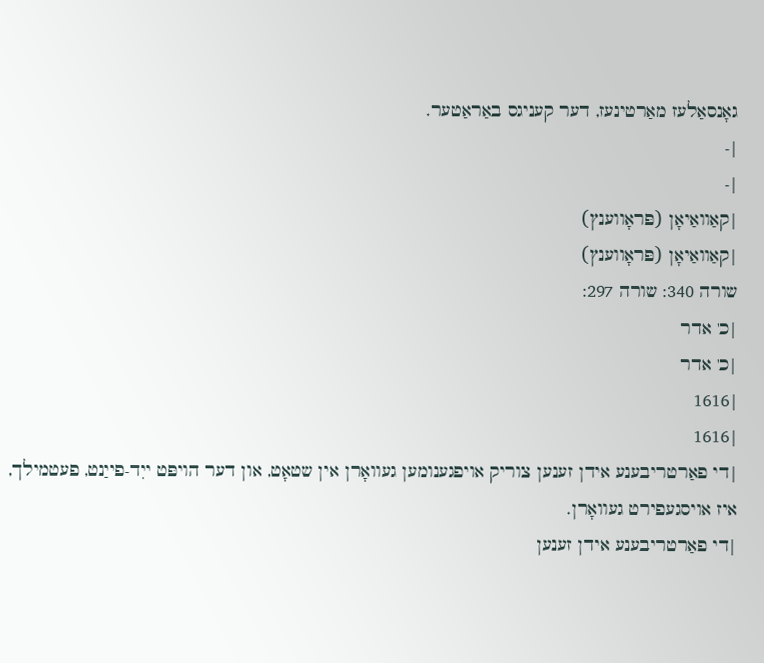גאָנסאַלעז מאַרטינעז, דער קעניגס באַראַטער.
|-
|-
|קאַוואַיאָן (פּראָווענץ)
|קאַוואַיאָן (פּראָווענץ)
שורה 340: שורה 297:
|כ' אדר
|כ' אדר
|1616
|1616
|די פאַרטריבענע אידן זענען צוריק אויפגענומען געוואָרן אין שטאָט, און דער הויפּט ייִד-פייַנט, פעטמילך, איז אויסגעפירט געוואָרן.
|די פאַרטריבענע אידן זענען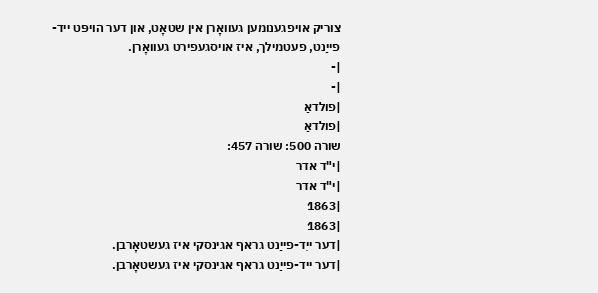צוריק אויפגענומען געוואָרן אין שטאָט, און דער הויפּט ייד-פייַנט, פעטמילך, איז אויסגעפירט געוואָרן.
|-
|-
|פולדאַ
|פולדאַ
שורה 500: שורה 457:
|י"ד אדר
|י"ד אדר
|1863
|1863
|דער ייִד-פייַנט גראף אגינסקי איז געשטאָרבן.
|דער ייד-פייַנט גראף אגינסקי איז געשטאָרבן.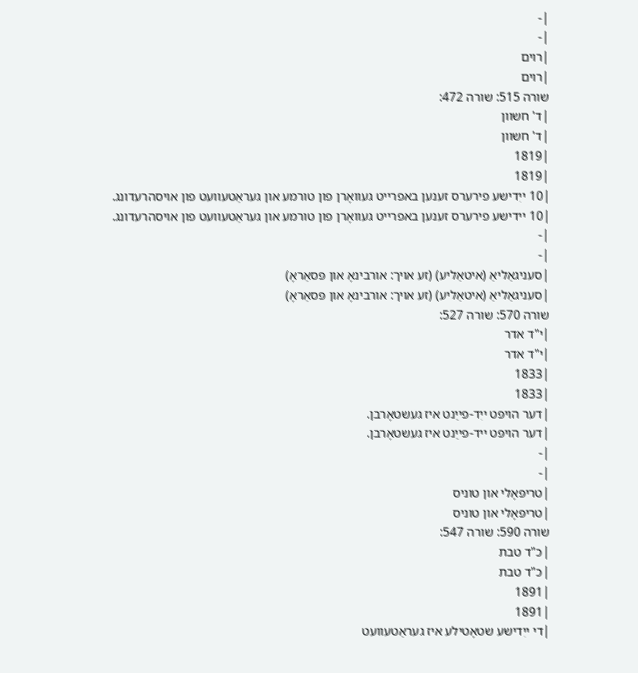|-
|-
|רוים
|רוים
שורה 515: שורה 472:
|ד' חשוון
|ד' חשוון
|1819
|1819
|10 ייִדישע פירערס זענען באפרייט געוואָרן פון טורמע און געראַטעוועט פון אויסהרעדונג.
|10 יידישע פירערס זענען באפרייט געוואָרן פון טורמע און געראַטעוועט פון אויסהרעדונג.
|-
|-
|סעניגאַליאַ (איטאַליע) (זע אויך: אורבינאָ און פּסאַראָ)
|סעניגאַליאַ (איטאַליע) (זע אויך: אורבינאָ און פּסאַראָ)
שורה 570: שורה 527:
|י"ד אדר
|י"ד אדר
|1833
|1833
|דער הויפּט ייִד-פייַנט איז געשטאָרבן.
|דער הויפּט ייד-פייַנט איז געשטאָרבן.
|-
|-
|טריפּאָלי און טוניס
|טריפּאָלי און טוניס
שורה 590: שורה 547:
|כ"ד טבת
|כ"ד טבת
|1891
|1891
|די ייִדישע שטאָטילע איז געראַטעוועט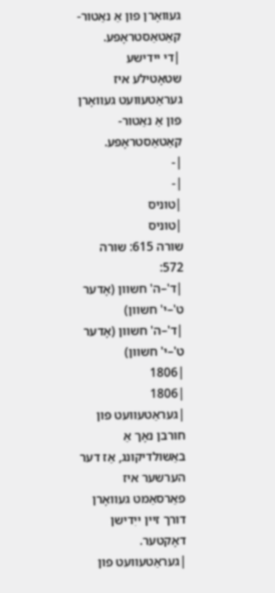געוואָרן פון אַ נאַטור-קאַטאַסטראָפע.
|די יידישע שטאָטילע איז געראַטעוועט געוואָרן פון אַ נאַטור-קאַטאַסטראָפע.
|-
|-
|טוניס
|טוניס
שורה 615: שורה 572:
|ד'–ה' חשוון (אָדער ט'–י' חשוון)
|ד'–ה' חשוון (אָדער ט'–י' חשוון)
|1806
|1806
|געראַטעוועט פון חורבן נאָך אַ באַשולדיקונג, אַז דער הערשער איז פאַרסאַמט געוואָרן דורך זיין ייִדישן דאָקטער.
|געראַטעוועט פון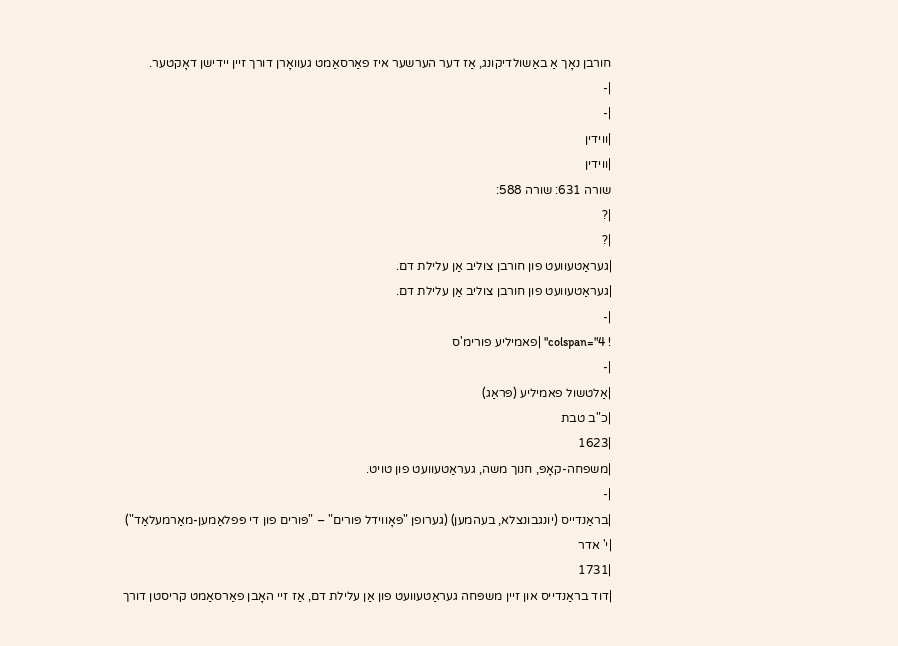חורבן נאָך אַ באַשולדיקונג, אַז דער הערשער איז פאַרסאַמט געוואָרן דורך זיין יידישן דאָקטער.
|-
|-
|ווידין
|ווידין
שורה 631: שורה 588:
|?
|?
|געראַטעוועט פון חורבן צוליב אַן עלילת דם.
|געראַטעוועט פון חורבן צוליב אַן עלילת דם.
|-
! colspan="4" |פאמיליע פורימ'ס
|-
|אַלטשול פאמיליע (פּראַג)
|כ"ב טבת
|1623
|משפחה-קאָפּ, חנוך משה, געראַטעוועט פון טויט.
|-
|בראַנדייס (יונגבונצלא, בעהמען) (גערופן "פּאָווידל פּורים" – "פּורים פון די פּפלאַמען-מאַרמעלאַד")
|י' אדר
|1731
|דוד בראַנדייס און זיין משפּחה געראַטעוועט פון אַן עלילת דם, אַז זיי האָבן פאַרסאַמט קריסטן דורך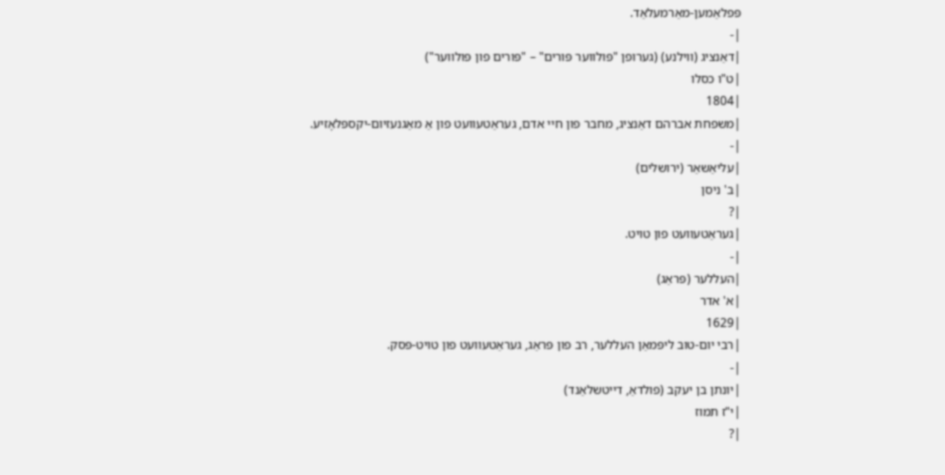פּפלאַמען-מאַרמעלאַד.
|-
|דאַנציג (ווילנע) (גערופן "פּולווער פּורים" – "פּורים פון פּולווער")
|ט"ו כסלו
|1804
|משפחת אברהם דאַנציג, מחבר פון חיי אדם, געראַטעוועט פון אַ מאַגנעזיום-יקספּלאָזיע.
|-
|עליאַשאַר (ירושלים)
|ב' ניסן
|?
|געראַטעוועט פון טויט.
|-
|העללער (פּראַג)
|א' אדר
|1629
|רבי יום-טוב ליפּמאַן העללער, רב פון פּראַג, געראַטעוועט פון טויט-פּסק.
|-
|יונתן בן יעקב (פולדאַ, דייטשלאַנד)
|י"ז תמוז
|?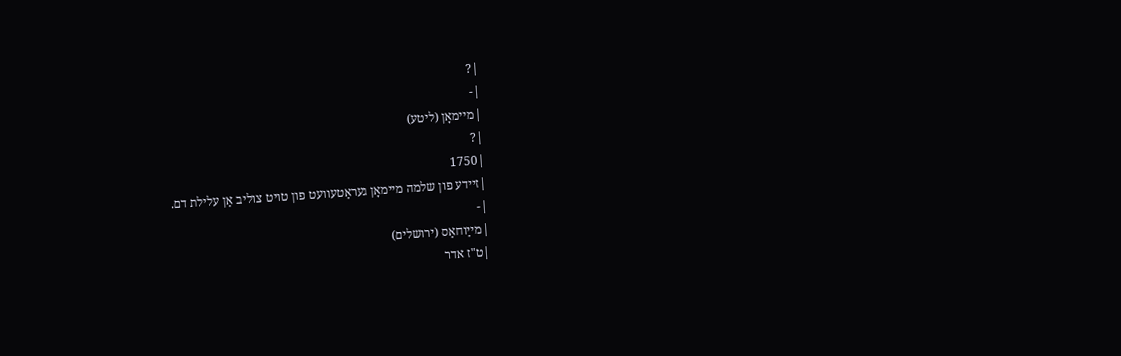|?
|-
|מיימאָן (ליטע)
|?
|1750
|זיידע פון שלמה מיימאָן געראַטעוועט פון טויט צוליב אַן עלילת דם.
|-
|מייַוחאַס (ירושלים)
|ט"ז אדר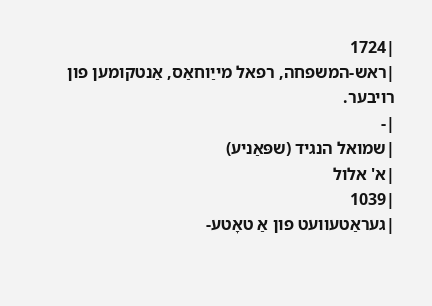|1724
|ראש-המשפחה, רפאל מייַוחאַס, אַנטקומען פון רויבער.
|-
|שמואל הנגיד (שפּאַניע)
|א' אלול
|1039
|געראַטעוועט פון אַ טאָטע-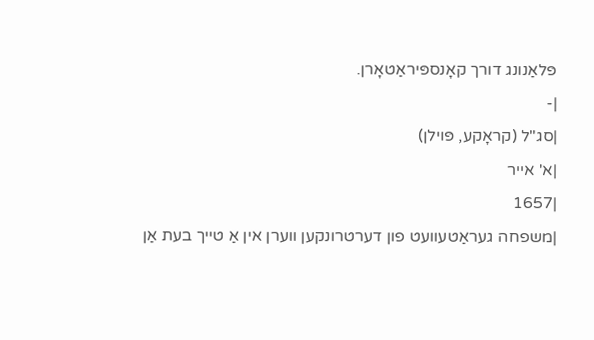פּלאַנונג דורך קאָנספּיראַטאָרן.
|-
|סג"ל (קראָקע, פּוילן)
|א' אייר
|1657
|משפחה געראַטעוועט פון דערטרונקען ווערן אין אַ טייך בעת אַן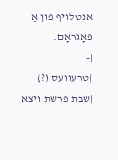אנטלויף פון אַ פּאָגראָם.
|-
|טרעוועס (?)
|שבת פרשת ויצא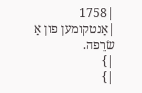|1758
|אַנטקומען פון אַ שׂרֵפה.
|}
|}